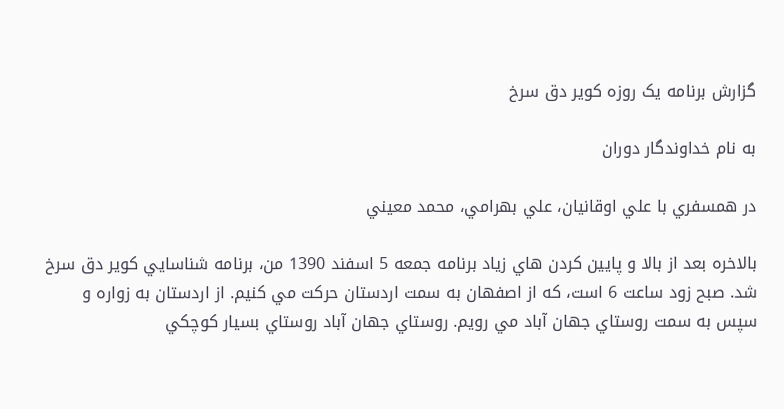گزارش برنامه یک روزه کویر دق سرخ

به نام خداوندگار دوران

در همسفري با علي اوقانيان، علي بهرامي، محمد معيني

بالاخره بعد از بالا و پايين كردن هاي زياد برنامه جمعه 5 اسفند 1390 من، برنامه شناسايي كوير دق سرخ شد. صبح زود ساعت 6 است، كه از اصفهان به سمت اردستان حركت مي كنيم. از اردستان به زواره و سپس به سمت روستاي جهان آباد مي رويم. روستاي جهان آباد روستاي بسيار كوچكي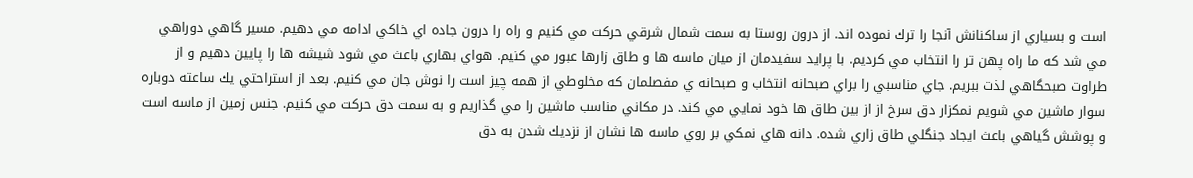است و بسياري از ساكنانش آنجا را ترك نموده اند. از درون روستا به سمت شمال شرقي حركت مي كنيم و راه را درون جاده اي خاكي ادامه مي دهيم. مسير گاهي دوراهي مي شد كه ما راه پهن تر را انتخاب مي كرديم. با پرايد سفيدمان از ميان ماسه ها و طاق زارها عبور مي كنيم. هواي بهاري باعث مي شود شيشه ها را پايين دهيم و از طراوت صبحگاهي لذت ببريم. جاي مناسبي را براي صبحانه انتخاب و صبحانه ي مفصلمان كه مخلوطي از همه چيز است را نوش جان مي كنيم. بعد از استراحتي يك ساعته دوباره سوار ماشين مي شويم نمكزار دق سرخ از از بين طاق ها خود نمايي مي كند. در مكاني مناسب ماشين را مي گذاريم و به سمت دق حركت مي كنيم. جنس زمين از ماسه است و پوشش گياهي باعث ايجاد جنگلي طاق زاري شده. دانه هاي نمكي بر روي ماسه ها نشان از نزديك شدن به دق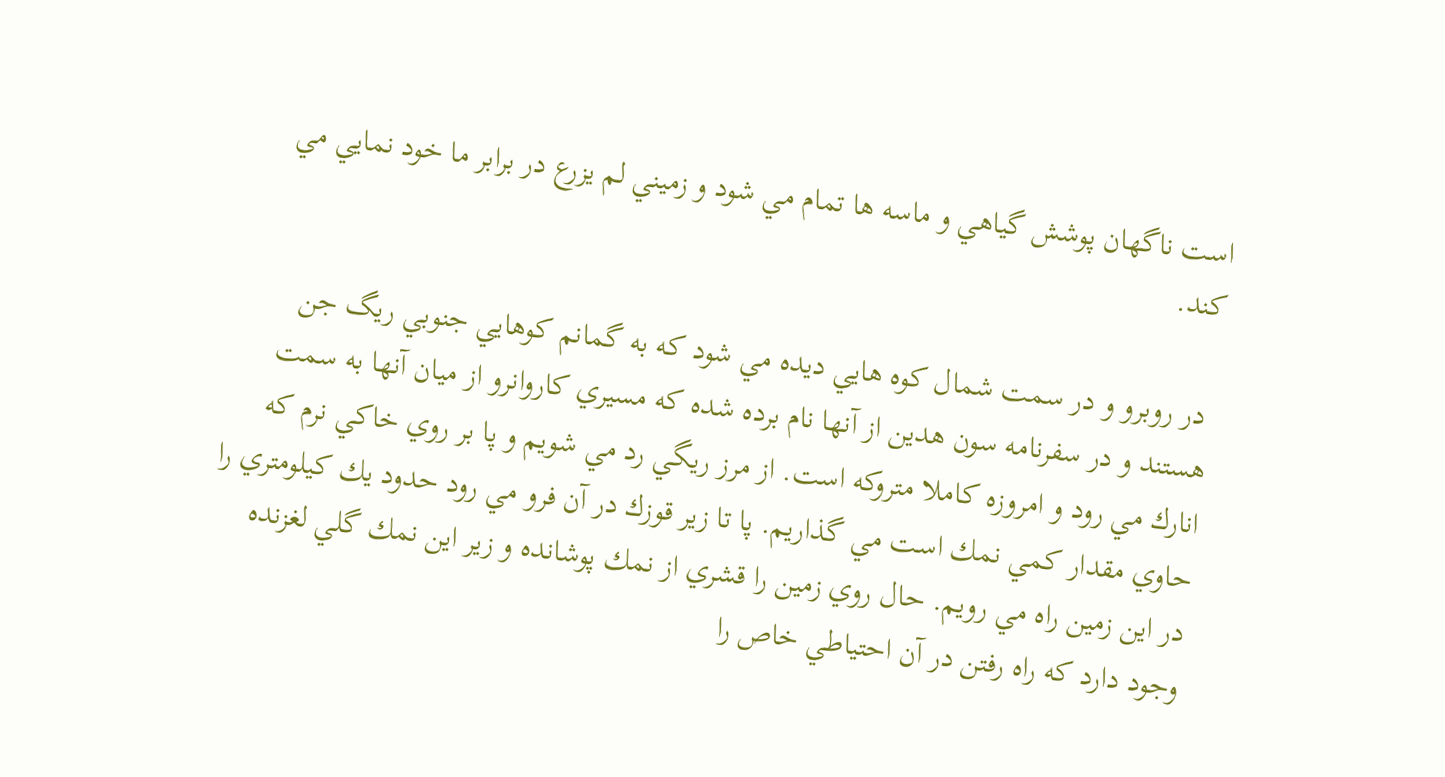است ناگهان پوشش گياهي و ماسه ها تمام مي شود و زميني لم يزرع در برابر ما خود نمايي مي كند.

 در روبرو و در سمت شمال كوه هايي ديده مي شود كه به گمانم كوهايي جنوبي ريگ جن هستند و در سفرنامه سون هدين از آنها نام برده شده كه مسيري كاروانرو از ميان آنها به سمت انارك مي رود و امروزه كاملا متروكه است. از مرز ريگي رد مي شويم و پا بر روي خاكي نرم كه حاوي مقدار كمي نمك است مي گذاريم. پا تا زير قوزك در آن فرو مي رود حدود يك كيلومتري را در اين زمين راه مي رويم. حال روي زمين را قشري از نمك پوشانده و زير اين نمك گلي لغزنده وجود دارد كه راه رفتن در آن احتياطي خاص را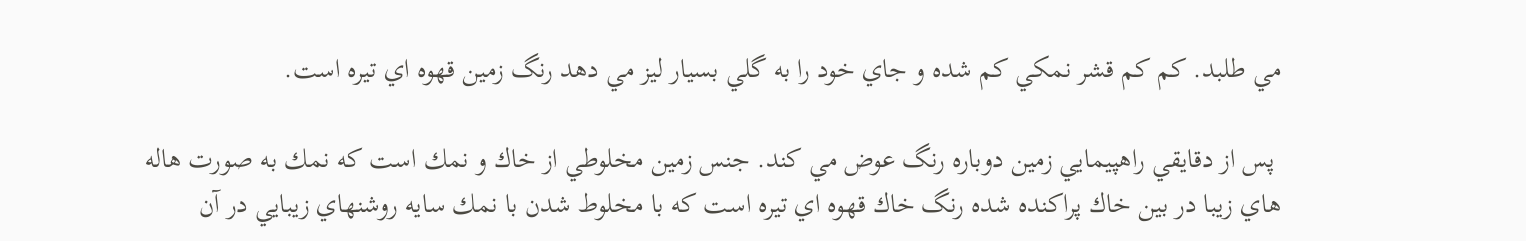مي طلبد. كم كم قشر نمكي كم شده و جاي خود را به گلي بسيار ليز مي دهد رنگ زمين قهوه اي تيره است.

 پس از دقايقي راهپيمايي زمين دوباره رنگ عوض مي كند. جنس زمين مخلوطي از خاك و نمك است كه نمك به صورت هاله هاي زيبا در بين خاك پراكنده شده رنگ خاك قهوه اي تيره است كه با مخلوط شدن با نمك سايه روشنهاي زيبايي در آن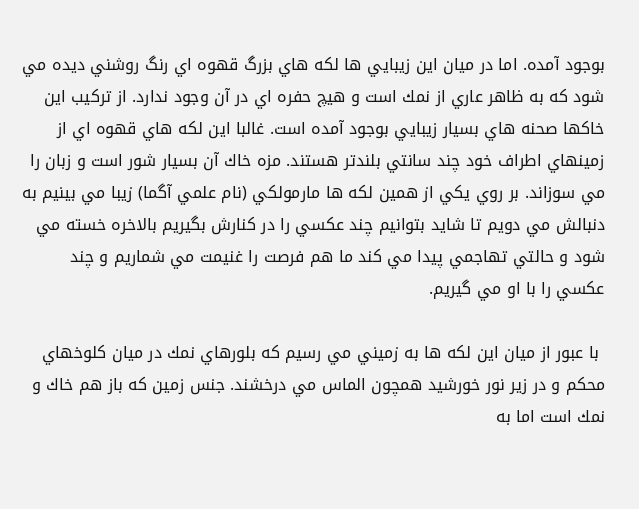بوجود آمده. اما در ميان اين زيبايي ها لكه هاي بزرگ قهوه اي رنگ روشني ديده مي شود كه به ظاهر عاري از نمك است و هيچ حفره اي در آن وجود ندارد. از تركيب اين خاكها صحنه هاي بسيار زيبايي بوجود آمده است. غالبا اين لكه هاي قهوه اي از زمينهاي اطراف خود چند سانتي بلندتر هستند. مزه خاك آن بسيار شور است و زبان را مي سوزاند. بر روي يكي از همين لكه ها مارمولكي (نام علمي آگما) زيبا مي بينيم به دنبالش مي دويم تا شايد بتوانيم چند عكسي را در كنارش بگيريم بالاخره خسته مي شود و حالتي تهاجمي پيدا مي كند ما هم فرصت را غنيمت مي شماريم و چند عكسي را با او مي گيريم.

 با عبور از ميان اين لكه ها به زميني مي رسيم كه بلورهاي نمك در ميان كلوخهاي محكم و در زير نور خورشيد همچون الماس مي درخشند. جنس زمين كه باز هم خاك و نمك است اما به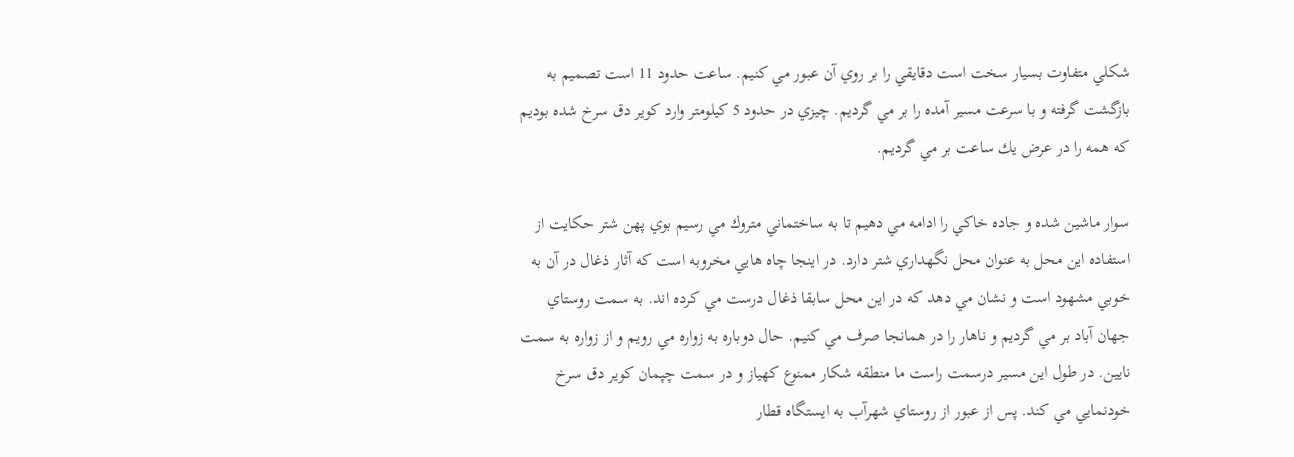شكلي متفاوت بسيار سخت است دقايقي را بر روي آن عبور مي كنيم. ساعت حدود 11 است تصميم به بازگشت گرفته و با سرعت مسير آمده را بر مي گرديم. چيزي در حدود 5 كيلومتر وارد كوير دق سرخ شده بوديم كه همه را در عرض يك ساعت بر مي گرديم.

سوار ماشين شده و جاده خاكي را ادامه مي دهيم تا به ساختماني متروك مي رسيم بوي پهن شتر حكايت از استفاده اين محل به عنوان محل نگهداري شتر دارد. در اينجا چاه هايي مخروبه است كه آثار ذغال در آن به خوبي مشهود است و نشان مي دهد كه در اين محل سابقا ذغال درست مي كرده اند. به سمت روستاي جهان آباد بر مي گرديم و ناهار را در همانجا صرف مي كنيم. حال دوباره به زواره مي رويم و از زواره به سمت نايين. در طول اين مسير درسمت راست ما منطقه شكار ممنوع كهياز و در سمت چپمان كوير دق سرخ خودنمايي مي كند. پس از عبور از روستاي شهرآب به ايستگاه قطار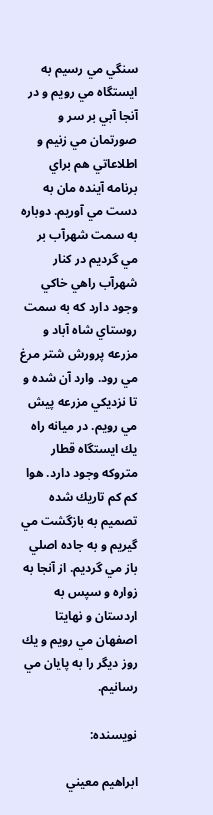سنگي مي رسيم به ايستگاه مي رويم و در آنجا آبي بر سر و صورتمان مي زنيم و اطلاعاتي هم براي برنامه آينده مان به دست مي آوريم. دوباره به سمت شهرآب بر مي گرديم در كنار شهرآب راهي خاكي وجود دارد كه به سمت روستاي شاه آباد و مزرعه پرورش شتر مرغ مي رود. وارد آن شده و تا نزديكي مزرعه پيش مي رويم. در ميانه راه يك ايستگاه قطار متروكه وجود دارد. هوا كم كم تاريك شده تصميم به بازگشت مي گيريم و به جاده اصلي باز مي گرديم. از آنجا به زواره و سپس به اردستان و نهايتا اصفهان مي رويم و يك روز ديگر را به پايان مي رسانيم.

نويسنده:

ابراهيم معيني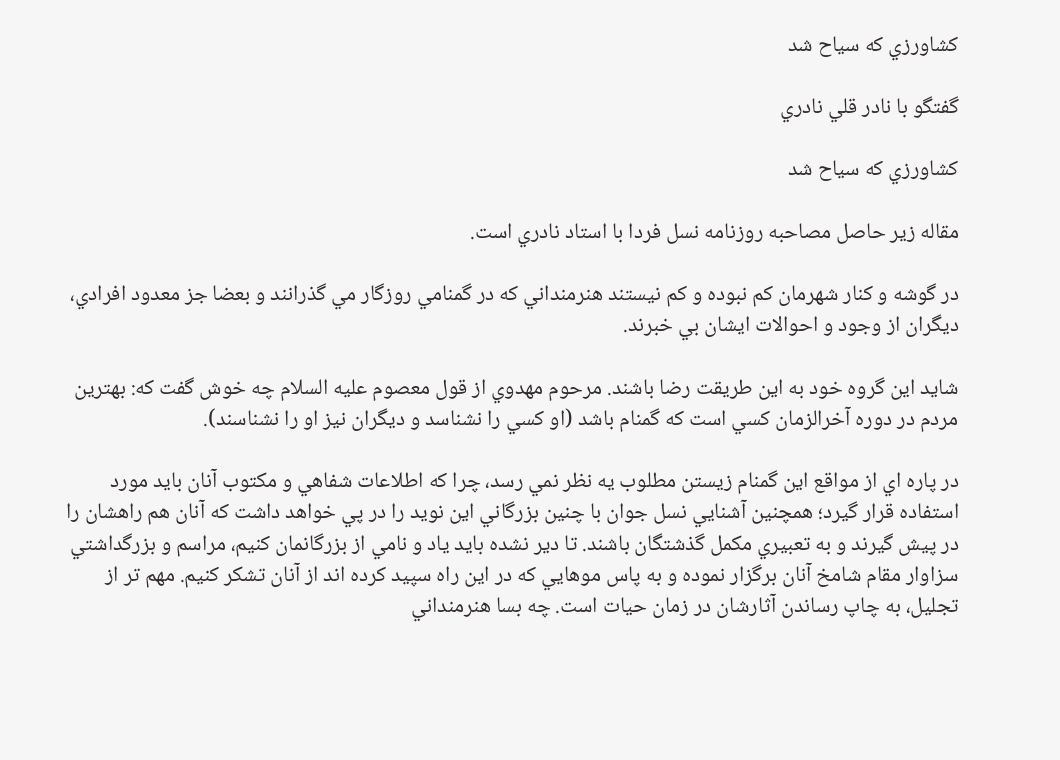كشاورزي كه سياح شد

گفتگو با نادر قلي نادري

كشاورزي كه سياح شد

مقاله زير حاصل مصاحبه روزنامه نسل فردا با استاد نادري است.

در گوشه و كنار شهرمان كم نبوده و كم نيستند هنرمنداني كه در گمنامي روزگار مي گذرانند و بعضا جز معدود افرادي، ديگران از وجود و احوالات ايشان بي خبرند.

شايد اين گروه خود به اين طريقت رضا باشند. مرحوم مهدوي از قول معصوم عليه السلام چه خوش گفت كه: بهترين مردم در دوره آخرالزمان كسي است كه گمنام باشد (او كسي را نشناسد و ديگران نيز او را نشناسند).

در پاره اي از مواقع اين گمنام زيستن مطلوب يه نظر نمي رسد، چرا كه اطلاعات شفاهي و مكتوب آنان بايد مورد استفاده قرار گيرد؛ همچنين آشنايي نسل جوان با چنين بزرگاني اين نويد را در پي خواهد داشت كه آنان هم راهشان را در پيش گيرند و به تعبيري مكمل گذشتگان باشند. تا دير نشده بايد ياد و نامي از بزرگانمان كنيم، مراسم و بزرگداشتي سزاوار مقام شامخ آنان برگزار نموده و به پاس موهايي كه در اين راه سپيد كرده اند از آنان تشكر كنيم. مهم تر از تجليل، به چاپ رساندن آثارشان در زمان حيات است. چه بسا هنرمنداني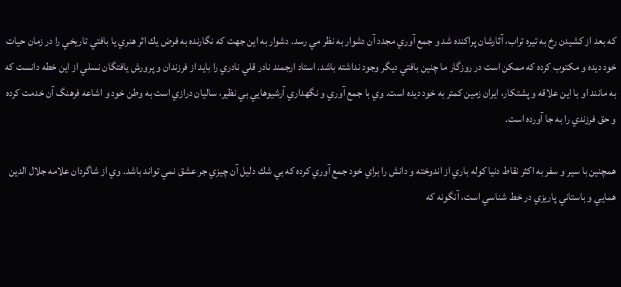كه بعد از كشيدن رخ به تيره تراب، آثارشان پراكنده شد و جمع آوري مجدد آن دشوار به نظر مي رسد. دشوار به اين جهت كه نگارنده به فرض يك اثر هنري يا بافتي تاريخي را در زمان حيات خود ديده و مكتوب كرده كه ممكن است در روزگار ما چنين بافتي ديگر وجود نداشته باشد. استاد ارجمند نادر قلي نادري را بايد از فرزندان و پرورش يافتگان نسلي از اين خطه دانست كه به مانند او با اين علاقه و پشتكار، ايران زمين كمتر به خود ديده است. وي با جمع آوري و نگهداري آرشيوهايي بي نظير، ساليان درازي است به وطن خود و اشاعه فرهنگ آن خدمت كرده و حق فرزندي را به جا آورده است.

همچنين با سير و سفر به اكثر نقاط دنيا كوله باري از اندوخته و دانش را براي خود جمع آوري كرده كه بي شك دليل آن چيزي جر عشق نمي تواند باشد. وي از شاگردان علامه جلال الدين همايي و باستاني پاريزي در خط شناسي است، آنگونه كه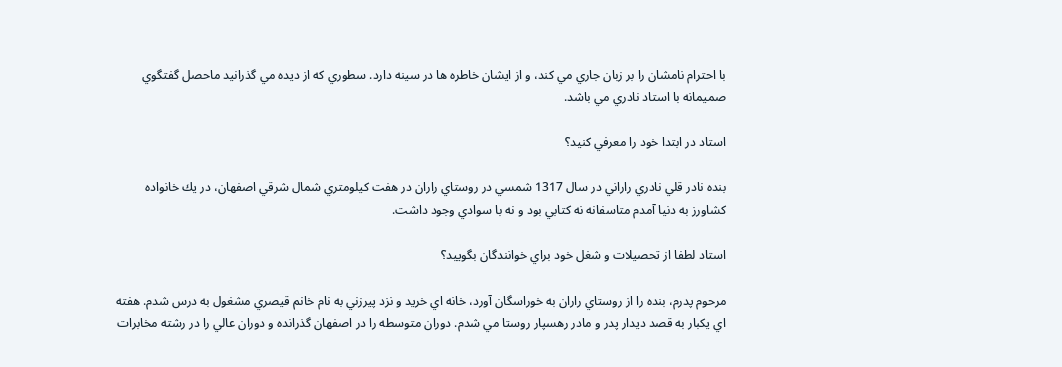با احترام نامشان را بر زبان جاري مي كند، و از ايشان خاطره ها در سينه دارد. سطوري كه از ديده مي گذرانيد ماحصل گفتگوي صميمانه با استاد نادري مي باشد.

استاد در ابتدا خود را معرفي كنيد؟

بنده نادر قلي نادري راراني در سال 1317 شمسي در روستاي راران در هفت كيلومتري شمال شرقي اصفهان، در يك خانواده كشاورز به دنيا آمدم متاسفانه نه كتابي بود و نه با سوادي وجود داشت.

استاد لطفا از تحصيلات و شغل خود براي خوانندگان بگوييد؟

مرحوم پدرم، بنده را از روستاي راران به خوراسگان آورد، خانه اي خريد و نزد پيرزني به نام خانم قيصري مشغول به درس شدم. هفته اي يكبار به قصد ديدار پدر و مادر رهسپار روستا مي شدم. دوران متوسطه را در اصفهان گذرانده و دوران عالي را در رشته مخابرات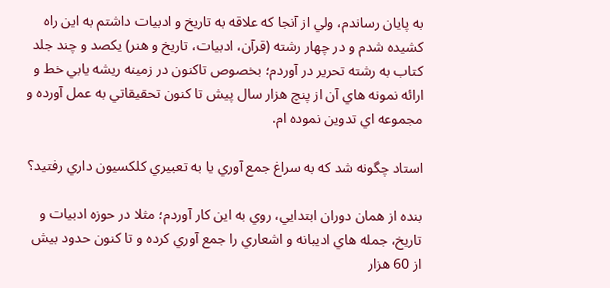به پايان رساندم، ولي از آنجا كه علاقه به تاريخ و ادبيات داشتم به اين راه كشيده شدم و در چهار رشته (قرآن، ادبيات، تاريخ و هنر) يكصد و چند جلد كتاب به رشته تحرير در آوردم؛ بخصوص تاكنون در زمينه ريشه يابي خط و ارائه نمونه هاي آن از پنچ هزار سال پيش تا كنون تحقيقاتي به عمل آورده و مجموعه اي تدوين نموده ام.

استاد چگونه شد كه به سراغ جمع آوري يا به تعبيري كلكسيون داري رفتيد؟

بنده از همان دوران ابتدايي، روي به اين كار آوردم؛ مثلا در حوزه ادبيات و تاريخ، جمله هاي اديبانه و اشعاري را جمع آوري كرده و تا كنون حدود بيش از 60 هزار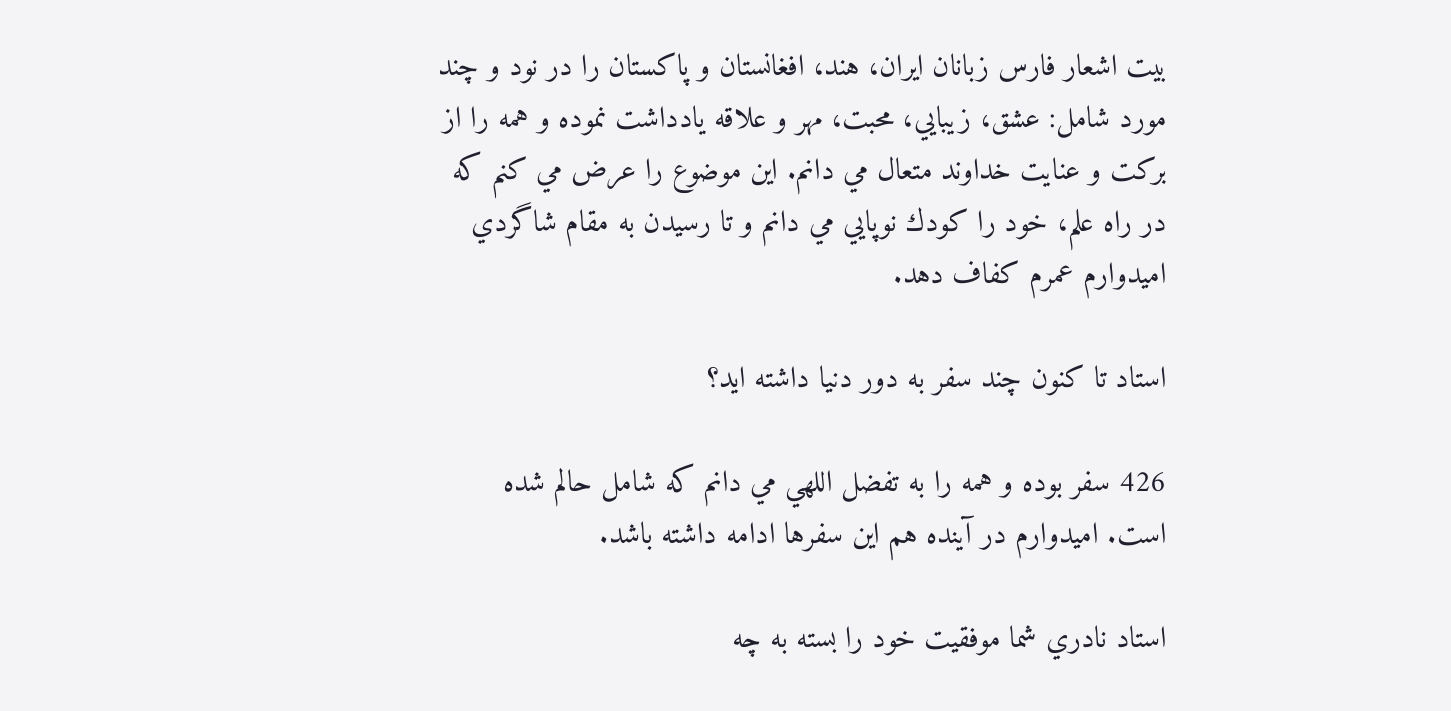بيت اشعار فارس زبانان ايران، هند، افغانستان و پاكستان را در نود و چند مورد شامل: عشق، زيبايي، محبت، مهر و علاقه يادداشت نموده و همه را از بركت و عنايت خداوند متعال مي دانم. اين موضوع را عرض مي كنم كه در راه علم، خود را كودك نوپايي مي دانم و تا رسيدن به مقام شاگردي اميدوارم عمرم كفاف دهد.

استاد تا كنون چند سفر به دور دنيا داشته ايد؟

426 سفر بوده و همه را به تفضل اللهي مي دانم كه شامل حالم شده است. اميدوارم در آينده هم اين سفرها ادامه داشته باشد.

استاد نادري شما موفقيت خود را بسته به چه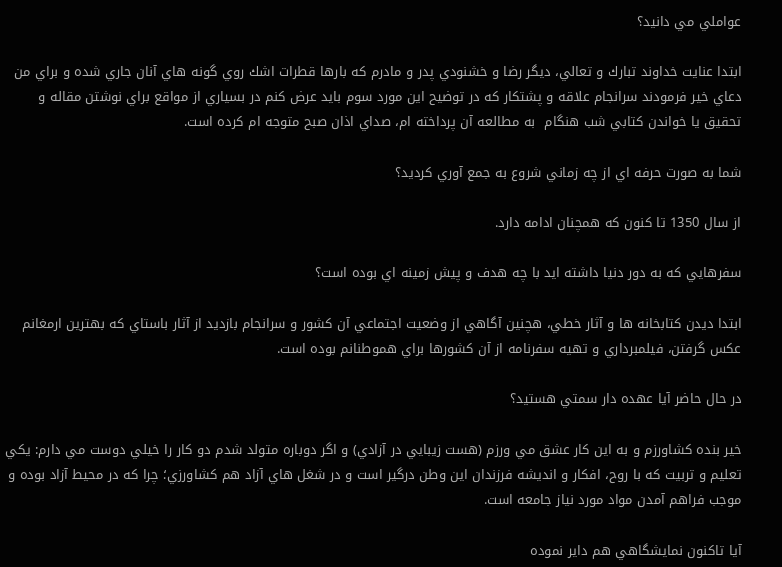عواملي مي دانيد؟

ابتدا عنايت خداوند تبارك و تعالي، ديگر رضا و خشنودي پدر و مادرم كه بارها قطرات اشك روي گونه هاي آنان جاري شده و براي من دعاي خير فرمودند سرانجام علاقه و پشتكار كه در توضيح اين مورد سوم بايد عرض كنم در بسياري از مواقع براي نوشتن مقاله و تحقيق يا خواندن كتابي شب هنگام  به مطالعه آن پرداخته ام، صداي اذان صبح متوجه ام كرده است.

شما به صورت حرفه اي از چه زماني شروع به جمع آوري كرديد؟

از سال 1350 تا كنون كه همچنان ادامه دارد.

سفرهايي كه به دور دنيا داشته ايد با چه هدف و پيش زمينه اي بوده است؟

ابتدا ديدن كتابخانه ها و آثار خطي، هچنين آگاهي از وضعيت اجتماعي آن كشور و سرانجام بازديد از آثار باستاي كه بهترين ارمغانم عكس گرفتن، فيلمبرداري و تهيه سفرنامه از آن كشورها براي هموطنانم بوده است.

در حال حاضر آيا عهده دار سمتي هستيد؟

خير بنده كشاورزم و به اين كار عشق مي ورزم (هست زيبايي در آزادي) و اگر دوباره متولد شدم دو كار را خيلي دوست مي دارم: يكي تعليم و تربيت كه با روح، افكار و انديشه فرزندان اين وطن درگير است و در شغل هاي آزاد هم كشاورزي؛ چرا كه در محيط آزاد بوده و موجب فراهم آمدن مواد مورد نياز جامعه است.

آيا تاكنون نمايشگاهي هم داير نموده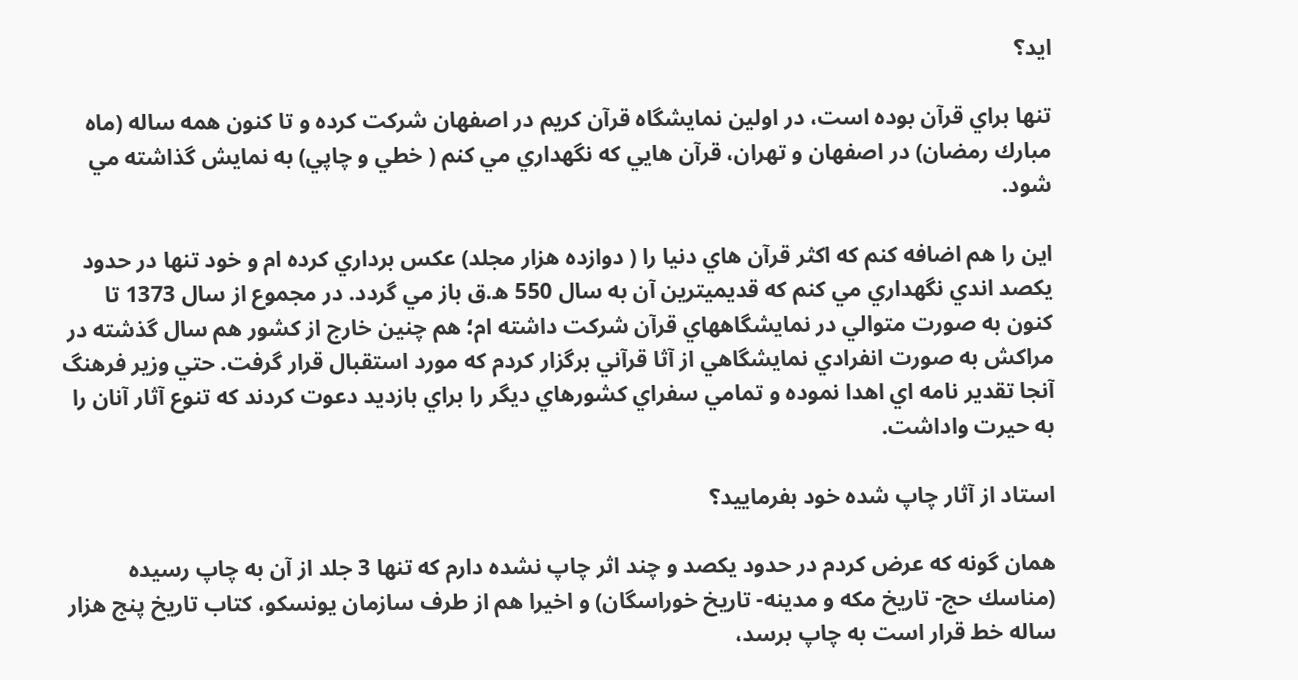ايد؟

تنها براي قرآن بوده است، در اولين نمايشگاه قرآن كريم در اصفهان شركت كرده و تا كنون همه ساله (ماه مبارك رمضان) در اصفهان و تهران، قرآن هايي كه نگهداري مي كنم ( خطي و چاپي) به نمايش گذاشته مي شود.

اين را هم اضافه كنم كه اكثر قرآن هاي دنيا را ( دوازده هزار مجلد) عكس برداري كرده ام و خود تنها در حدود يكصد اندي نگهداري مي كنم كه قديميترين آن به سال 550 ه.ق باز مي گردد. در مجموع از سال 1373 تا كنون به صورت متوالي در نمايشگاههاي قرآن شركت داشته ام؛ هم چنين خارج از كشور هم سال گذشته در مراكش به صورت انفرادي نمايشگاهي از آثا قرآني برگزار كردم كه مورد استقبال قرار گرفت. حتي وزير فرهنگ آنجا تقدير نامه اي اهدا نموده و تمامي سفراي كشورهاي ديگر را براي بازديد دعوت كردند كه تنوع آثار آنان را به حيرت واداشت.

استاد از آثار چاپ شده خود بفرماييد؟

همان گونه كه عرض كردم در حدود يكصد و چند اثر چاپ نشده دارم كه تنها 3 جلد از آن به چاپ رسيده (مناسك حج- تاريخ مكه و مدينه- تاريخ خوراسگان) و اخيرا هم از طرف سازمان يونسكو، كتاب تاريخ پنج هزار ساله خط قرار است به چاپ برسد،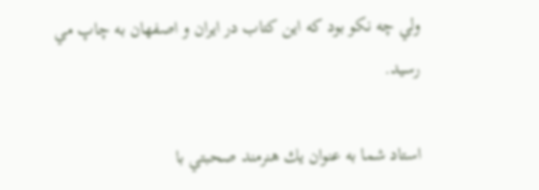ولي چه نكو بود كه اين كتاب در ايران و اصفهان به چاپ مي رسيد.

استاد شما به عنوان يك هنرمند صحبتي با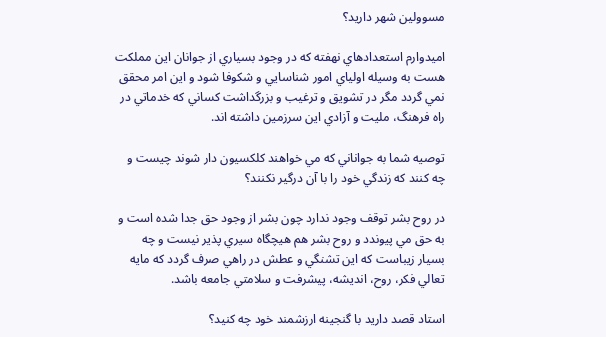مسوولين شهر داريد؟

اميدوارم استعدادهاي نهفته كه در وجود بسياري از جوانان اين مملكت هست به وسيله اولياي امور شناسايي و شكوفا شود و اين امر محقق نمي گردد مگر در تشويق و ترغيب و بزرگداشت كساني كه خدماتي در راه فرهنگ، مليت و آزادي اين سرزمين داشته اند.

توصيه شما به جواناني كه مي خواهند كلكسيون دار شوند چيست و چه كنند كه زندگي خود را با آن درگير نكنند؟

در روح بشر توقف وجود ندارد چون بشر از وجود حق جدا شده است و به حق مي پيوندد و روح بشر هم هيچگاه سيري پذير نيست و چه بسيار زيباست كه اين تشنگي و عطش در راهي صرف گردد كه مايه تعالي فكر، روح، انديشه، پيشرفت و سلامتي جامعه باشد.

استاد قصد داريد با گنجينه ارزشمند خود چه كنيد؟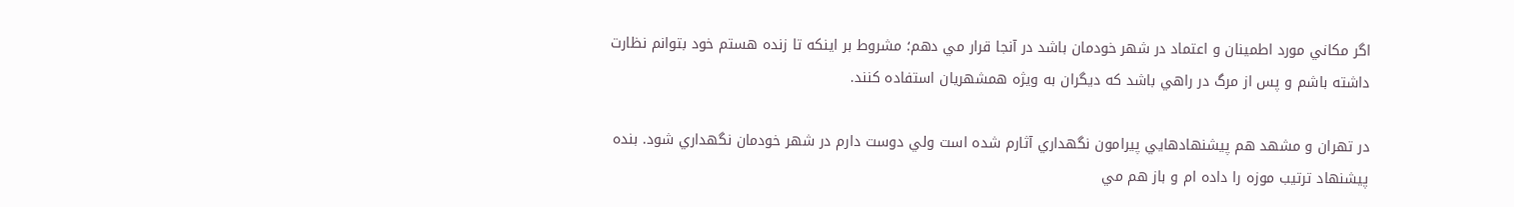اگر مكاني مورد اطمينان و اعتماد در شهر خودمان باشد در آنجا قرار مي دهم؛ مشروط بر اينكه تا زنده هستم خود بتوانم نظارت داشته باشم و پس از مرگ در راهي باشد كه ديگران به ويژه همشهريان استفاده كنند.

در تهران و مشهد هم پيشنهادهايي پيرامون نگهداري آثارم شده است ولي دوست دارم در شهر خودمان نگهداري شود. بنده پيشنهاد ترتيب موزه را داده ام و باز هم مي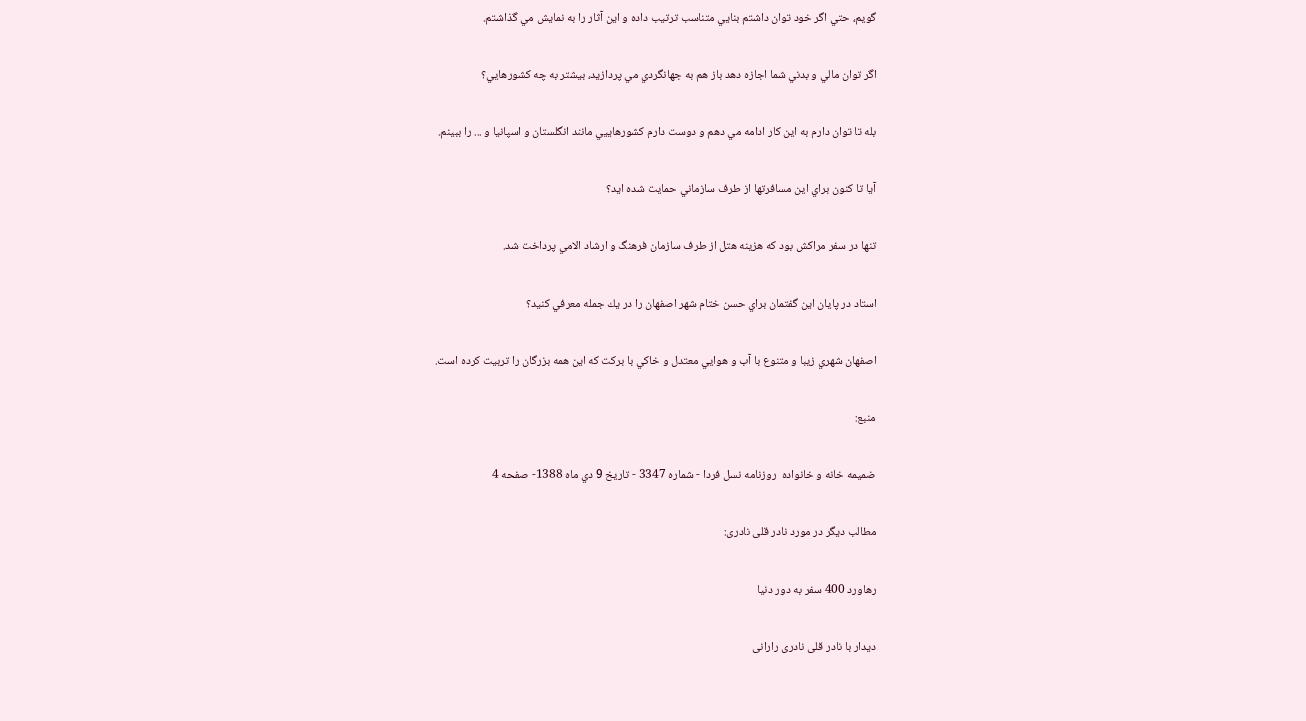گويم، حتي اگر خود توان داشتم بنايي متناسب ترتيب داده و اين آثار را به نمايش مي گذاشتم.

اگر توان مالي و بدني شما اجازه دهد باز هم به جهانگردي مي پردازيد، بيشتر به چه كشورهايي؟

بله تا توان دارم به اين كار ادامه مي دهم و دوست دارم كشورهاييي مانند انگلستان و اسپانيا و ... را ببينم.

آيا تا كنون براي اين مسافرتها از طرف سازماني حمايت شده ايد؟

تنها در سفر مراكش بود كه هزينه هتل از طرف سازمان فرهنگ و ارشاد الامي پرداخت شد.

استاد در پايان اين گفتمان براي حسن ختام شهر اصفهان را در يك جمله معرفي كنيد؟

اصفهان شهري زيبا و متنوع با آب و هوايي معتدل و خاكي با بركت كه اين همه بزرگان را تربيت كرده است.

منبع:

ضميمه خانه و خانواده  روزنامه نسل فردا - شماره 3347 - تاريخ 9 دي ماه 1388- صفحه 4

مطالب دیگر در مورد نادر قلی نادری:

رهاورد 400 سفر به دور دنیا

دیدار با نادر قلی نادری رارانی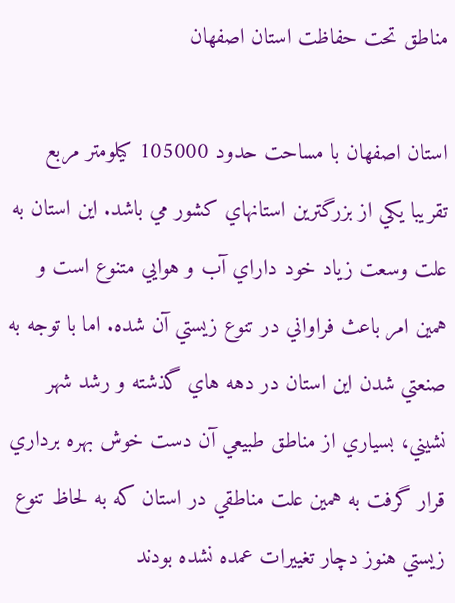مناطق تحت حفاظت استان اصفهان

استان اصفهان با مساحت حدود 105000 کیلومتر مربع تقريبا يكي از بزرگترين استانهاي كشور مي باشد. اين استان به علت وسعت زياد خود داراي آب و هوايي متنوع است و همين امر باعث فراواني در تنوع زيستي آن شده. اما با توجه به صنعتي شدن اين استان در دهه هاي گذشته و رشد شهر نشيني، بسياري از مناطق طبيعي آن دست خوش بهره برداري قرار گرفت به همين علت مناطقي در استان كه به لحاظ تنوع زيستي هنوز دچار تغييرات عمده نشده بودند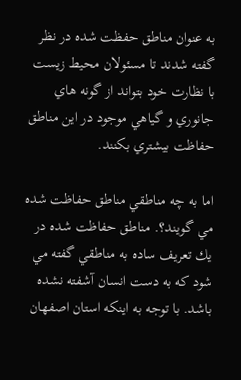به عنوان مناطق حفظت شده در نظر گفته شدند تا مسئولان محيط زيست با نظارت خود بتواند از گونه هاي جانوري و گياهي موجود در اين مناطق حفاظت بيشتري بكنند.

اما به چه مناطقي مناطق حفاظت شده مي گويند؟. مناطق حفاظت شده در يك تعريف ساده به مناطقي گفته مي شود كه به دست انسان آشفته نشده باشد. با توجه به اينكه استان اصفهان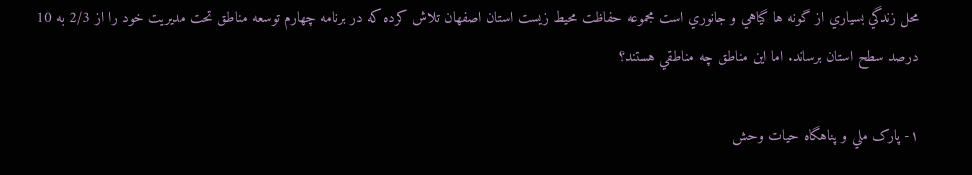محل زندگي بسياري از گونه ها گياهي و جانوري است مجموعه حفاظت محيط زيست استان اصفهان تلاش كرده كه در برنامه چهارم توسعه مناطق تحت مديريت خود را از 2/3 به 10 درصد سطح استان برساند. اما اين مناطق چه مناطقي هستند؟

۱- پارک ملي و پناهگاه حيات وحش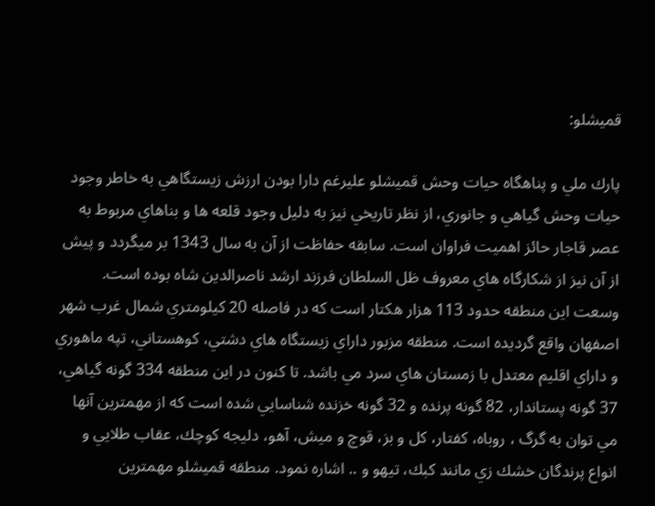قميشلو:

پارك ملي و پناهگاه حيات وحش قميشلو عليرغم دارا بودن ارزش زيستگاهي به خاطر وجود حيات وحش گياهي و جانوري، از نظر تاريخي نيز به دليل وجود قلعه ها و بناهاي مربوط به عصر قاجار حائز اهميت فراوان است. سابقه حفاظت از آن به سال 1343 بر ميگردد و پيش از آن نيز از شكارگاه هاي معروف ظل السلطان فرزند ارشد ناصرالدين شاه بوده است. وسعت اين منطقه حدود 113 هزار هكتار است كه در فاصله 20 كيلومتري شمال غرب شهر اصفهان واقع گرديده است. منطقه مزبور داراي زيستگاه هاي دشتي، كوهستاني، تپه ماهوري و داراي اقليم معتدل با زمستان هاي سرد مي باشد. تا كنون در اين منطقه 334 گونه گياهي، 37 گونه پستاندار، 82 گونه پرنده و 32 گونه خزنده شناسايي شده است كه از مهمترين آنها مي توان به گرگ ، روباه، كفتار، كل و بز، قوچ و ميش، آهو، دليجه كوچك، عقاب طلايي و انواع پرندگان خشك زي مانند كبك، تيهو و .. اشاره نمود. منطقه قميشلو مهمترين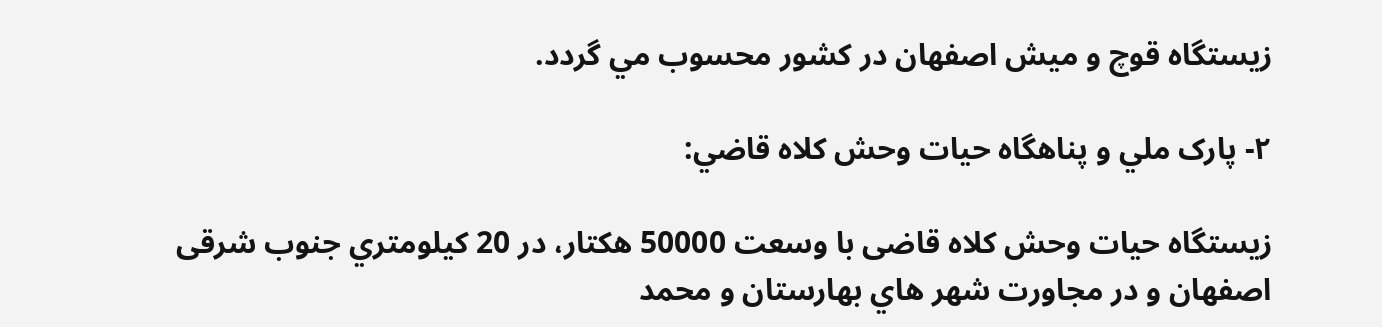زيستگاه قوچ و ميش اصفهان در كشور محسوب مي گردد.

۲- پارک ملي و پناهگاه حيات وحش كلاه قاضي:

زیستگاه حیات وحش کلاه قاضی با وسعت 50000 هکتار، در 20 كيلومتري جنوب شرقی اصفهان و در مجاورت شهر هاي بهارستان و محمد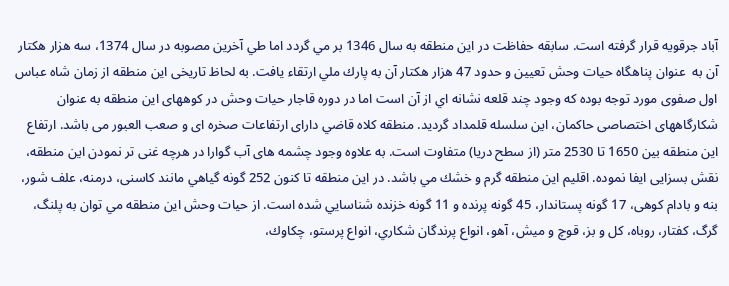آباد جرقويه قرار گرفته است. سابقه حفاظت در اين منطقه به سال 1346 بر مي گردد اما طي آخرين مصوبه در سال 1374، سه هزار هكتار آن به  عنوان پناهگاه حيات وحش تعيين و حدود 47 هزار هكتار آن به پارك ملي ارتقاء يافت. به لحاظ تاریخی این منطقه از زمان شاه عباس اول صفوی مورد توجه بوده كه وجود چند قلعه نشانه اي از آن است اما در دوره قاجار حیات وحش در کوههای این منطقه به عنوان شکارگاههای اختصاصی حاکمان، این سلسله قلمداد گردید. منطقه كلاه قاضي دارای ارتفاعات صخره ای و صعب العبور می باشد. ارتفاع این منطقه بین 1650 تا 2530 متر (از سطح دریا) متفاوت است. به علاوه وجود چشمه های آب گوارا در هرچه غنی تر نمودن این منطقه، نقش بسزایی ایفا نموده. اقليم اين منطقه گرم و خشك مي باشد. در اين منطقه تا كنون 252 گونه گياهي مانند کاسنی، درمنه، علف شور، بنه و بادام کوهی، 17 گونه پستاندار، 45 گونه پرنده و 11 گونه خزنده شناسايي شده است. از حيات وحش اين منطقه مي توان به پلنگ، گرگ، كفتار، روباه، كل و بز، قوچ و ميش، آهو، انواع پرندگان شكاري، انواع پرستو، چكاوك،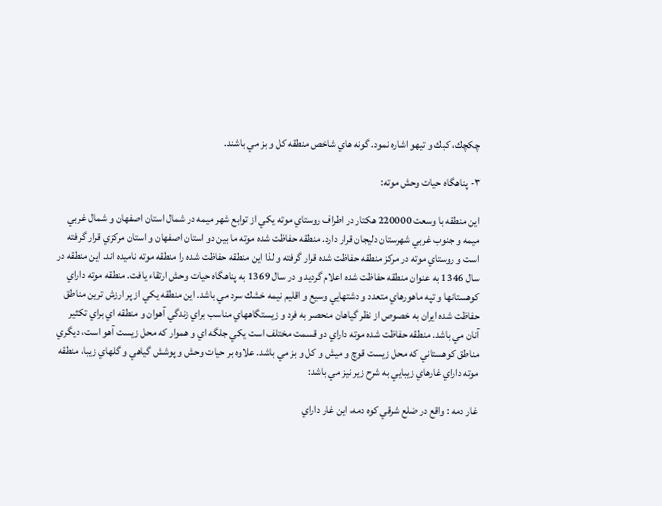چكچك، كبك و تيهو اشاره نمود. گونه هاي شاخص منطقه كل و بز مي باشند.

۳- پناهگاه حيات وحش موته:

اين منطقه با وسعت 220000 هكتار در اطراف روستاي موته يكي از توابع شهر ميمه در شمال استان اصفهان و شمال غربي ميمه و جنوب غربي شهرستان دليجان قرار دارد. منطقه حفاظت شده موته ما بين دو استان اصفهان و استان مركزي قرار گرفته است و روستاي موته در مركز منطقه حفاظت شده قرار گرفته و لذا اين منطقه حفاظت شده را منطقه موته ناميده اند. اين منطقه در سال 1346 به عنوان منطقه حفاظت شده اعلام گرديد و در سال 1369 به پناهگاه حيات وحش ارتقاء يافت. منطقه موته داراي كوهستانها و تپه ماهورهاي متعدد و دشتهايي وسيع و اقليم نيمه خشك سرد مي باشد. اين منطقه يكي از پر ارزش ترين مناطق حفاظت شده ايران به خصوص از نظر گياهان منحصر به فرد و زيستگاههاي مناسب براي زندگي آهوان و منطقه اي براي تكثير آنان مي باشد. منطقه حفاظت شده موته داراي دو قسمت مختلف است يكي جلگه اي و هموار كه محل زيست آهو است، ديگري مناطق كوهستاني كه محل زيست قوچ و ميش و كل و بز مي باشد. علاوه بر حيات وحش و پوشش گياهي و گلهاي زيبا، منطقه موته داراي غارهاي زيبايي به شرح زير نيز مي باشد:

غار دمه : واقع در ضلع شرقي كوه دمه، اين غار داراي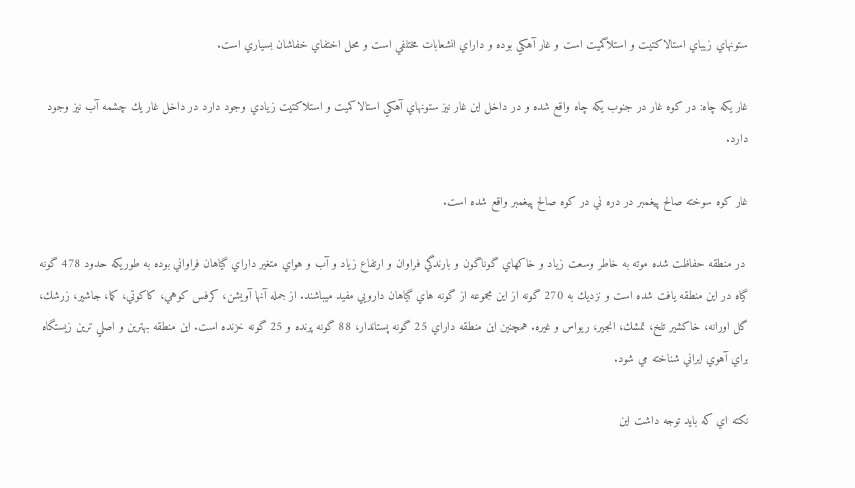ستونهاي زيباي استالاكتيت و استلاگميت است و غار آهكي بوده و داراي انشعابات مختلفي است و محل اختفاي خفاشان بسياري است.

غار يكه چاه: در كوه غار در جنوب يكه چاه واقع شده و در داخل اين غار نيز ستونهاي آهكي استالاكميت و استلاكتيت زيادي وجود دارد در داخل غار يك چشمه آب نيز وجود دارد.

غار كوه سوخته صالح پيغمبر در دره ني در كوه صالح پيغمبر واقع شده است.

 در منطقه حفاظت شده موته به خاطر وسعت زياد و خاكهاي گوناگون و بارندگي فراوان و ارتفاع زياد و آب و هواي متغير داراي گياهان فراواني بوده به طوريكه حدود 478 گونه گياه در اين منطقه يافت شده است و نزديك به 270 گونه از اين مجموعه از گونه هاي گياهان دارويي مفيد ميباشند. از جمله آنها آويشن، كرفس كوهي، كاكوتي، كما، جاشير، زرشك، گل اورانه، خاكشير تلخ، تمشك، انجير، ريواس و غيره. همچنين اين منطقه داراي 25 گونه پستاندار، 88 گونه پرنده و 25 گونه خزنده است. اين منطقه بهترين و اصلي ترين زيستگاه براي آهوي ايراني شناخته مي شود.

نكته اي كه بايد توجه داشت اين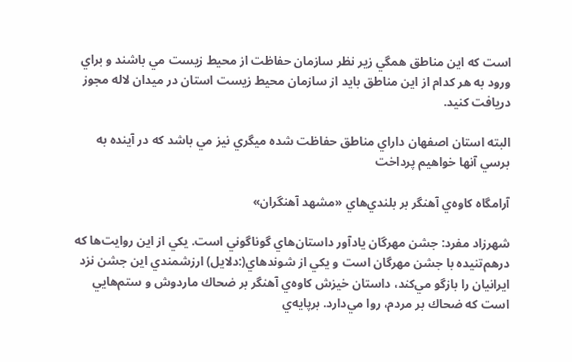است كه اين مناطق همگي زير نظر سازمان حفاظت از محيط زيست مي باشند و براي ورود به هر كدام از اين مناطق بايد از سازمان محيط زيست استان در ميدان لاله مجوز دريافت كنيد.

البته استان اصفهان داراي مناطق حفاظت شده ميگري نيز مي باشد كه در آينده به برسي آنها خواهيم پرداخت

آرامگاه كاوه‌ي آهنگر بر بلندي‌هاي «مشهد آهنگران»

شهرزاد مفرد: جشن مهرگان يادآور داستان‌هاي گوناگوني است. يكي از اين روايت‌ها كه درهم‌تنيده با جشن مهرگان است و يكي از شوندهاي(:دلايل) ارزشمندي اين جشن نزد ايرانيان را بازگو مي‌كند، داستان خيزش كاوه‌ي آهنگر بر ضحاك ماردوش و ستم‌هايي است كه ضحاك بر مردم، روا مي‌دارد. برپايه‌ي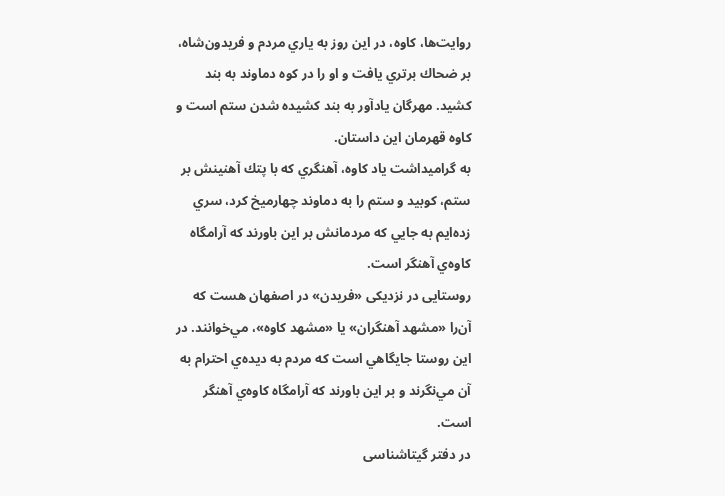روايت‌ها، كاوه‌، در اين روز به ياري مردم و فريدون‌شاه، بر ضحاك برتري يافت و او را در كوه دماوند به بند كشيد. مهرگان يادآور به بند كشيده ‌شدن ستم است و كاوه قهرمان اين داستان.
به گراميداشت ياد كاوه، آهنگري كه با پتك آهنينش بر ستم، كوبيد و ستم را به دماوند چهارميخ كرد، سري زده‌ايم به جايي كه مردمانش بر اين باورند كه آرامگاه كاوه‌ي آهنگر است.
روستایی در نزدیکی «فریدن» در اصفهان هست که  آن‌را «مشهد آهنگران» یا «مشهد کاوه»، مي‌خوانند. در اين روستا جايگاهي است كه مردم به ديده‌ي احترام به آن مي‌نگرند و بر اين باورند كه آرامگاه كاوه‌ي آهنگر است.
در دفتر گیتا‌شناسی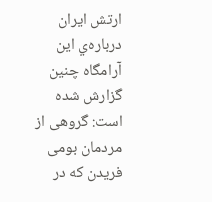ارتش ایران در‌باره‌ي این آرامگاه چنين گزارش شده است: گروهی از مردمان بومی فریدن که در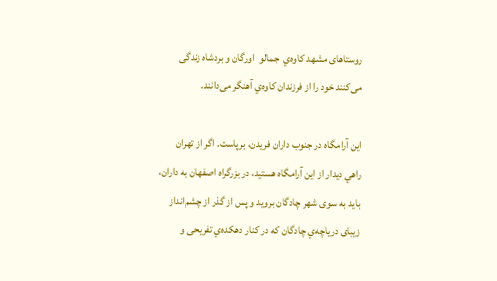روستا‌های مشهد کاوه‌ي  جمالو  اورگان و برد‌شاه زندگی می‌کنند خود را از فرزندان ‌کاوه‌ي آهنگر می‌دانند.

اين آرامگاه در جنوب داران فریدن، برپاست. اگر از تهران راهي ديدار از اين آرامگاه هستيد، در بزرگراه اصفهان به داران، بايد به سوی شهر چادگان برويد و پس از گذر از چشم‌انداز زیبای دریاچه‌ي چادگان که در کنار دهکده‌ي تفریحی و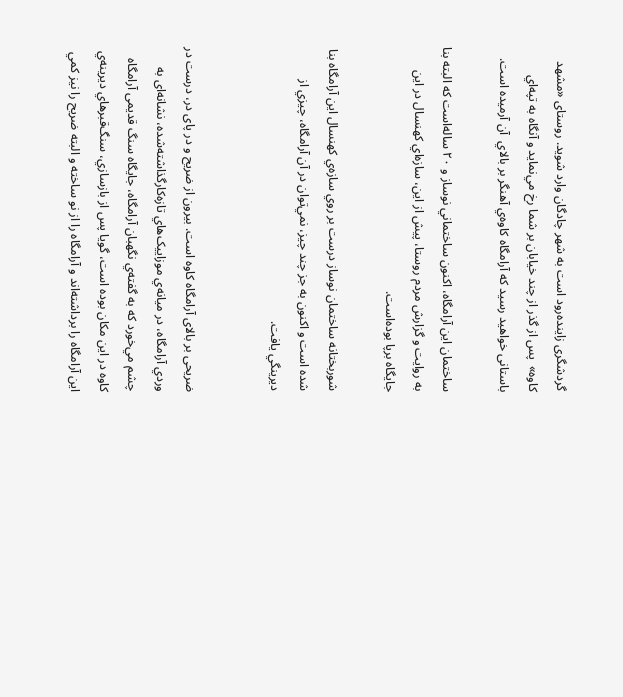گردشگری زاینده‌رود است به شهر چادگان وارد شويد. روستای «مشهد کاوه»  پس از گذر از چند خیابان بر شما رخ مي‌نمايد و آنگاه به تپه‌اي باستانی خواهيد رسيد كه آرامگاه كاوه‌ي آهنگر بر بالاي  آن آرميده است.

ساختمان اين آرامگاه، اكنون ساختماني نوساز و ٢٠ ساله‌است كه البته بنا به روايت و گزارش مردم روستا، پيش از اين، سازه‌اي كهنسال در اين جايگاه برپا بوده‌است.

شوربختانه ساختمان نوساز درست بر روي سازه‌ي كهنسال اين آرامگاه بنا شده است و اكنون به جز چند چيز، نمي‌توان در آن آرامگاه، چيزي از ديرينگي يافت.


ضریحی بر بالای آرامگاه کاوه است. بیرون از ضریح و در پای در، درست در وردي آرامگاه، در میانه‌ي موزاییک‌هاي تازه‌كارگذاشته‌شده، نشانه‌ای به چشم مي‌خورد كه به گفته‌ي نگهبان آرامگاه، جايگاه سنگ قدیمی آرامگاه کاوه در اين مكان بوده است، گويا پس از بازسازي، سنگ‌قبرهاي ديرينه‌ي اين آرامگاه را برداشته‌اند و آرامگاه را از نو ساخته و البته ضريح را نيز كمي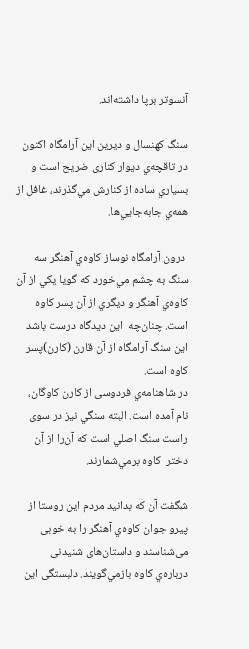آنسوتر برپا داشته‌اند.

سنگ كهنسال و ديرين اين آرامگاه اكنون در تاقچه‌ي دیوار کناری ضریح است و بسياري ساده از كنارش مي‌گذرند، غافل از همه‌ي جابه‌جايي‌ها.

 درون آرامگاه نوساز كاوه‌ي آهنگر سه سنگ به چشم مي‌خورد كه گويا يكي از آن كاوه‌ي آهنگر و ديگري از آن پسر کاوه است. چنان‌چه  این دیدگاه درست باشد این سنگ آرامگاه از آن قارن (کارن)پسر کاوه است.
در شاهنامه‌ي فردوسی از کارن کاوگان،  نام آمده است. البته سنگي نيز در سوی راست سنگ اصلي است كه آن‌را از آن دختر  کاوه برمي‌شمارند.

شگفت آن‌ که بدانید مردم این روستا از پیرو جوان کاوه‌ي آهنگر را به خوبی می‌شناسند و داستان‌های شنیدنی درباره‌ي کاوه بازمي‌گويند. دلبستگی اين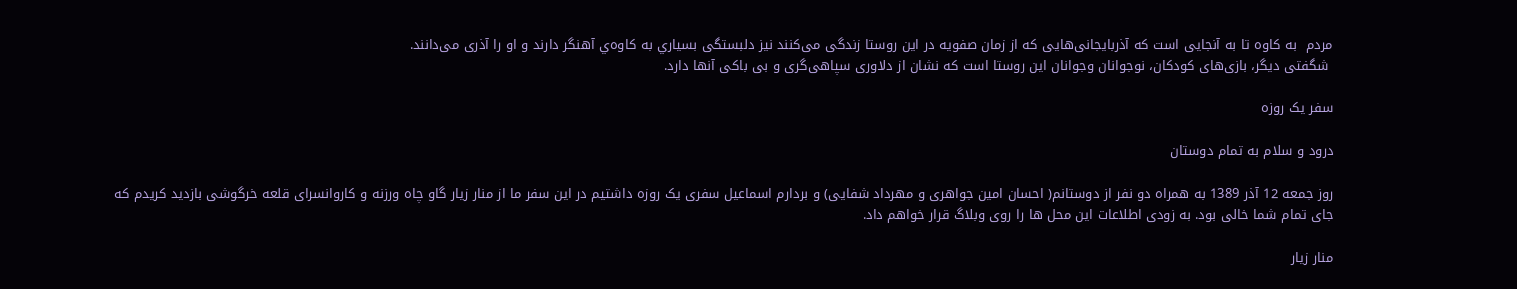مردم  به کاوه تا به آنجایی است که آذربایجانی‌هایی که از زمان صفویه در این روستا زندگی می‌کنند نیز دلبستگی بسياري به کاوه‌ي آهنگر دارند و او را آذری می‌دانند.
 شگفتی دیگر، بازی‌های کودکان، نوجوانان وجوانان این روستا است که نشان از دلاوری سپاهی‌گری و بی باکی آنها دارد.

سفر یک روزه

درود و سلام به تمام دوستان

روز جمعه 12 آذر 1389 به همراه دو نفر از دوستانم( احسان امین جواهری و مهرداد شفایی) و بردارم اسماعیل سفری یک روزه داشتیم در این سفر ما از منار زیار گاو چاه ورزنه و کاروانسرای قلعه خرگوشی بازدید کریدم که جای تمام شما خالی بود. به زودی اطلاعات این محل ها را روی وبلاگ قرار خواهم داد.

منار زیار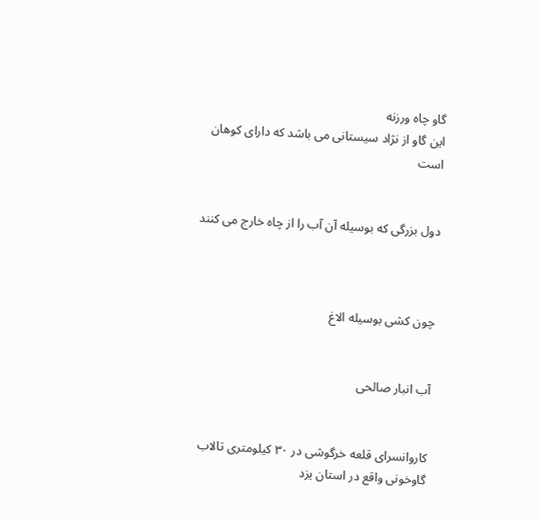گاو چاه ورزنه
این گاو از نژاد سیستانی می باشد که دارای کوهان است


دول بزرگی که بوسیله آن آب را از چاه خارج می کنند



چون کشی بوسیله الاغ


آب انبار صالحی


کاروانسرای قلعه خرگوشی در ۳۰ کیلومتری تالاب گاوخونی واقع در استان یزد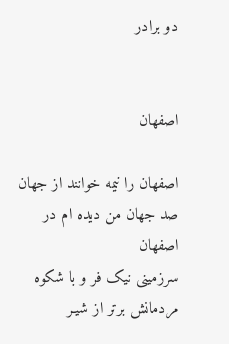دو برادر


اصفهان

اصفهان را نیمه خوانند از جهان
صد جهان من دیده ام در اصفهان
سرزمینی نیک فر و با شکوه
مردمانش برتر از شیـر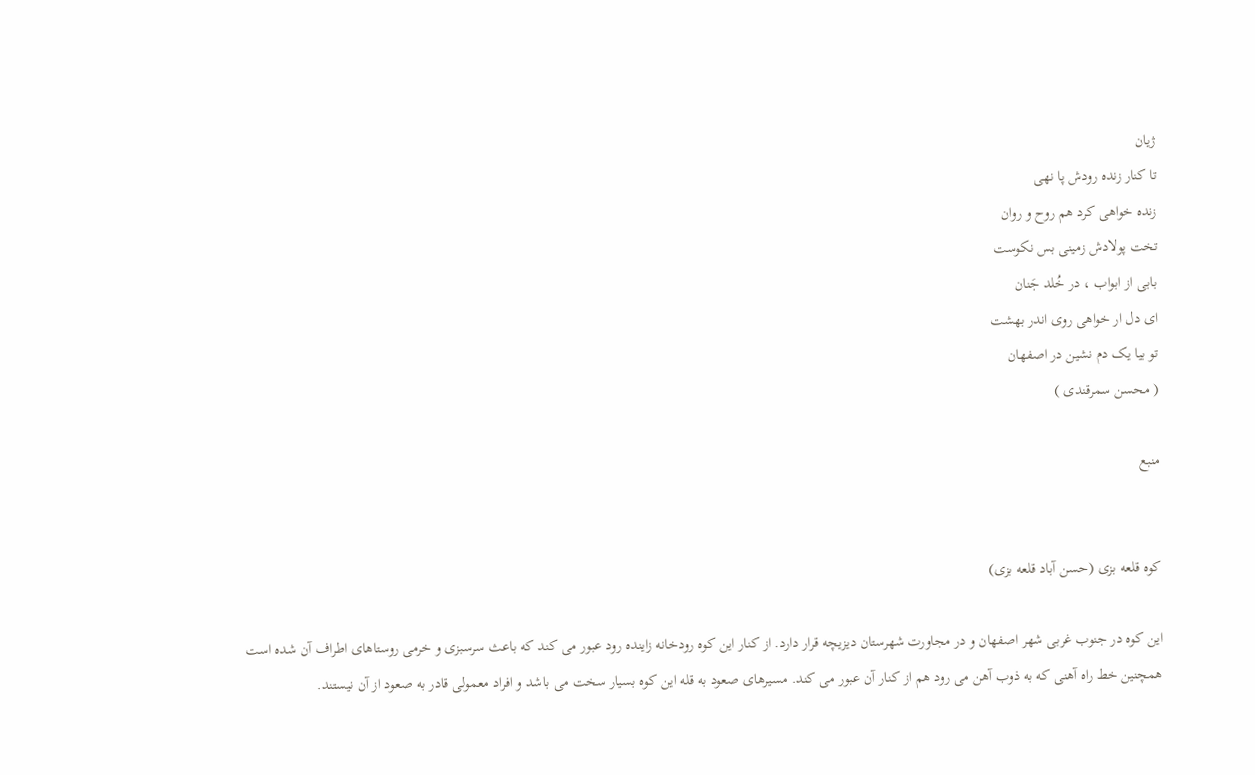ژیان
تا کنار زنده رودش پا نهی
زنده خواهی کرد هم روح و روان
تخت پولادش زمینی بس نکوست
بابی از ابواب ، در خُلد جَنان
ای دل ار خواهی روی اندر بهشت
تو بیا یک دم نشین در اصفهان
( محسن سمرقندی )

منبع


کوه قلعه بزی (حسن آباد قلعه بزی)

این کوه در جنوب غربی شهر اصفهان و در مجاورت شهرستان دیزیچه قرار دارد. از کنار این کوه رودخانه زاینده رود عبور می کند که باعث سرسبزی و خرمی روستاهای اطراف آن شده است همچنین خط راه آهنی که به ذوب آهن می رود هم از کنار آن عبور می کند. مسیرهای صعود به قله این کوه بسیار سخت می باشد و افراد معمولی قادر به صعود از آن نیستند.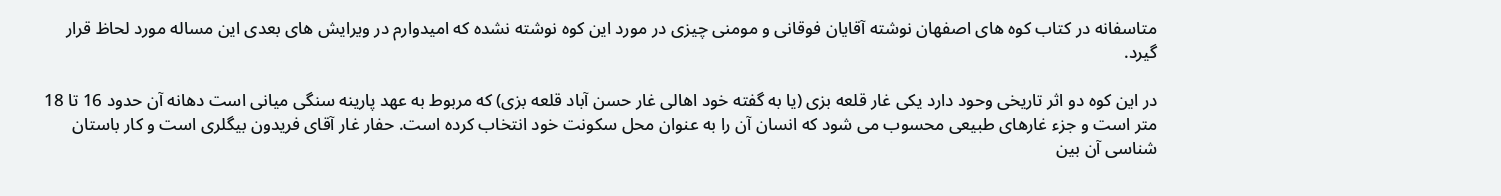متاسفانه در کتاب کوه های اصفهان نوشته آقایان فوقانی و مومنی چیزی در مورد این کوه نوشته نشده که امیدوارم در ویرایش های بعدی این مساله مورد لحاظ قرار گیرد.

در این کوه دو اثر تاریخی وحود دارد یکی غار قلعه بزی (یا به گفته خود اهالی غار حسن آباد قلعه بزی) که مربوط به عهد پارینه سنگی میانی است دهانه آن حدود 16 تا 18 متر است و جزء غارهای طبیعی محسوب می شود که انسان آن را به عنوان محل سکونت خود انتخاب کرده است. حفار غار آقای فریدون بیگلری است و کار باستان شناسی آن بین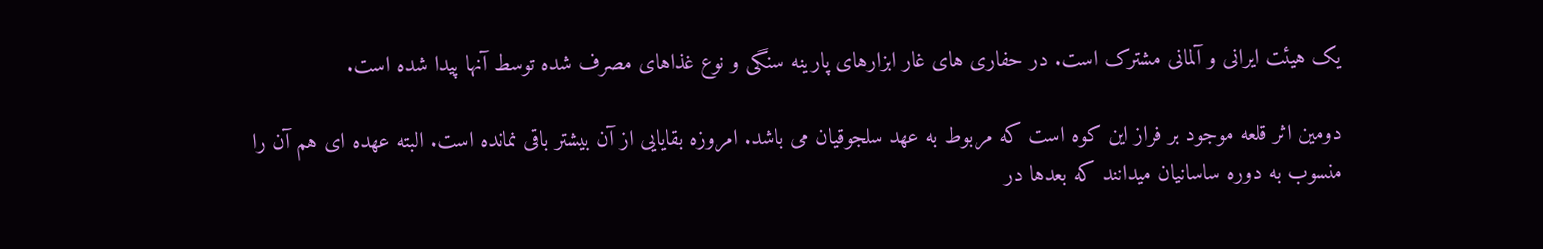یک هیئت ایرانی و آلمانی مشترک است. در حفاری های غار ابزارهای پارینه سنگی و نوع غذاهای مصرف شده توسط آنها پیدا شده است.

دومین اثر قلعه موجود بر فراز این کوه است که مربوط به عهد سلجوقیان می باشد. امروزه بقایایی از آن بیشتر باقی نمانده است. البته عهده ای هم آن را منسوب به دوره ساسانیان میدانند که بعدها در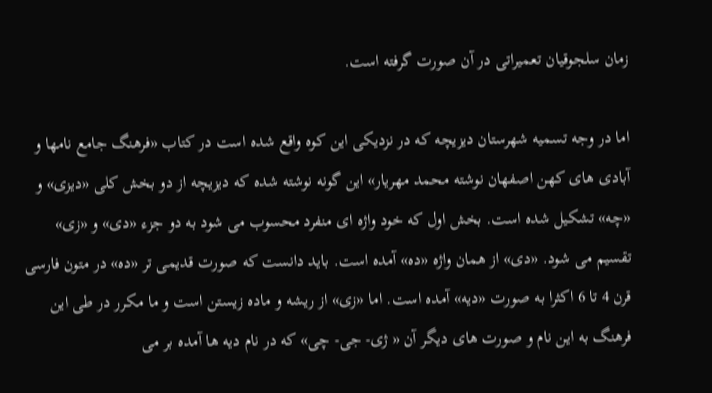زمان سلجوقیان تعمیراتی در آن صورت گرفته است.

اما در وجه تسمیه شهرستان دیزیچه که در نزدیکی این کوه واقع شده است در کتاب «فرهنگ جامع نامها و آبادی های کهن اصفهان نوشته محمد مهریار» این گونه نوشته شده که دیزیچه از دو بخش کلی «دیزی» و «چه» تشکیل شده است. بخش اول که خود واژه ای منفرد محسوب می شود به دو جزء «دی» و «زی» تقسیم می شود. «دی» از همان واژه «ده» آمده است. باید دانست که صورت قدیمی تر «ده» در متون فارسی قرن 4 تا 6 اکثرا به صورت «دیه» آمده است. اما «زی» از ریشه و ماده زیستن است و ما مکرر در طی این فرهنگ به این نام و صورت های دیگر آن « ژی- جی- چی» که در نام دیه ها آمده بر می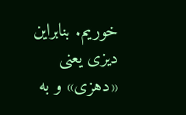خوریم. بنابراین دیزی یعنی «دهزی» و به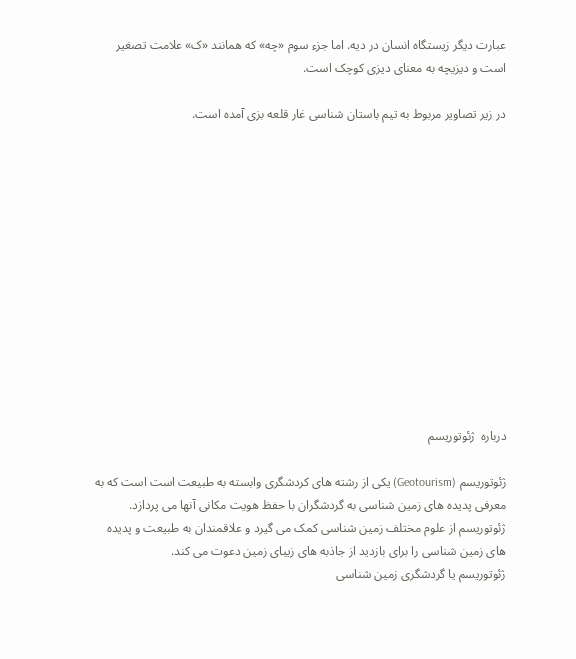عبارت دیگر زیستگاه انسان در دیه. اما جزء سوم «چه» که همانند «ک» علامت تصغیر است و دیزیچه به معنای دیزی کوچک است.

در زیر تصاویر مربوط به تیم باستان شناسی غار قلعه بزی آمده است.













درباره  ژئوتوریسم

ژئوتوریسم (Geotourism) یکی از رشته های کردشگری وابسته به طبیعت است است که به معرفی پدیده های زمین شناسی به گردشگران با حفظ هویت مکانی آنها می پردازد. ژئوتوریسم از علوم مختلف زمین شناسی کمک می گیرد و علاقمندان به طبیعت و پدیده های زمین شناسی را برای بازدید از جاذبه های زیبای زمین دعوت می کند.
ژئوتوریسم یا گردشگری زمین شناسی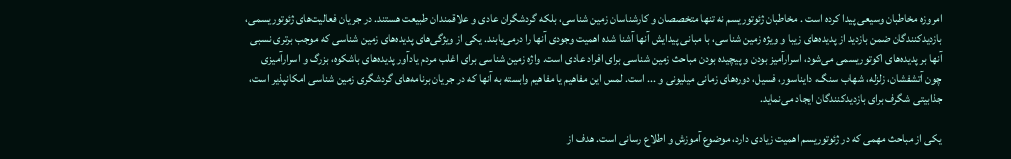امروزه مخاطبان وسیعی پیدا کرده است . مخاطبان ژئوتوريسم نه تنها متخصصان و کارشناسان زمين شناسى، بلکه گردشگران عادى و علاقمندان طبيعت هستند. در جريان فعاليت‌هاى ژئوتوريسمى، بازديدکنندگان ضمن بازديد از پديده‌هاى زيبا و ويژه زمين شناسى، با مبانى پيدايش آنها آشنا شده اهميت وجودى آنها را در‌مى‌يابند. يکى از ويژگى‌هاى پديده‌هاى زمين شناسى که موجب برترى نسبى آنها بر پديده‌هاى اکوتوريسمى مى‌شود، اسرارآميز بودن و پيچيده بودن مباحث زمين شناسى براى افراد عادى است. واژه زمين شناسى براى اغلب مردم يادآور پديده‌هاى باشکوه، بزرگ و اسرارآميزى چون آتشفشان، زلزله، شهاب سنگ، دايناسور، فسيل، دوره‌هاى زمانى ميليونى و ... است. لمس اين مفاهيم يا مفاهيم وابسته به آنها که در جريان برنامه‌هاى گردشگرى زمين شناسى امکانپذير است، جذابيتى شگرف براى بازديدکنندگان ايجاد مى‌نمايد.

يکى از مباحث مهمى که در ژئوتوريسم اهميت زيادى دارد، موضوع آموزش و اطلاع رسانى است. هدف از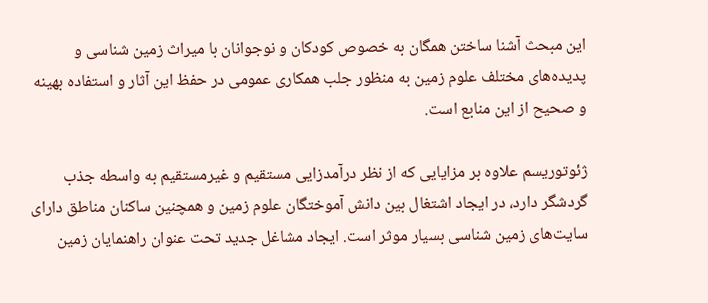اين مبحث آشنا ساختن همگان به خصوص کودکان و نوجوانان با ميراث زمين شناسى و پديده‌هاى مختلف علوم زمين به منظور جلب همکارى عمومى در حفظ اين آثار و استفاده بهينه و صحيح از اين منابع است.

ژئوتوريسم علاوه بر مزايايى که از نظر درآمدزايى مستقيم و غيرمستقيم به واسطه جذب گردشگر دارد، در ايجاد اشتغال بين دانش‌ آموختگان علوم زمين و همچنين ساکنان مناطق داراى سايت‌هاى زمين شناسى بسيار موثر است. ايجاد مشاغل جديد تحت عنوان راهنمايان زمين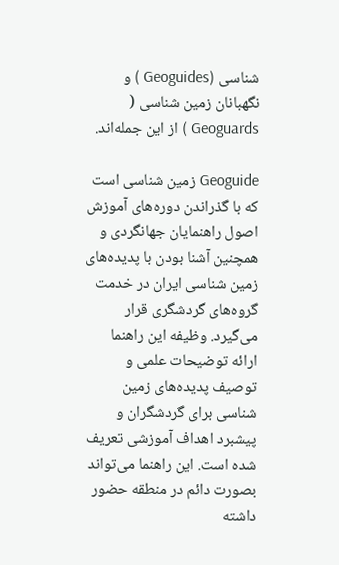شناسى (Geoguides ) و نگهبانان زمين شناسى ( Geoguards ) از اين جمله‌اند.

Geoguide زمين شناسى است که با گذراندن دوره‌هاى آموزش اصول راهنمايان جهانگردى و همچنين آشنا بودن با پديده‌هاى زمين شناسى ايران در خدمت گروه‌هاى گردشگرى قرار مى‌گيرد. وظيفه اين راهنما ارائه توضيحات علمى و توصيف پديده‌هاى زمين شناسى براى گردشگران و پيشبرد اهداف آموزشى تعريف شده است. اين راهنما مى‌تواند بصورت دائم در منطقه حضور داشته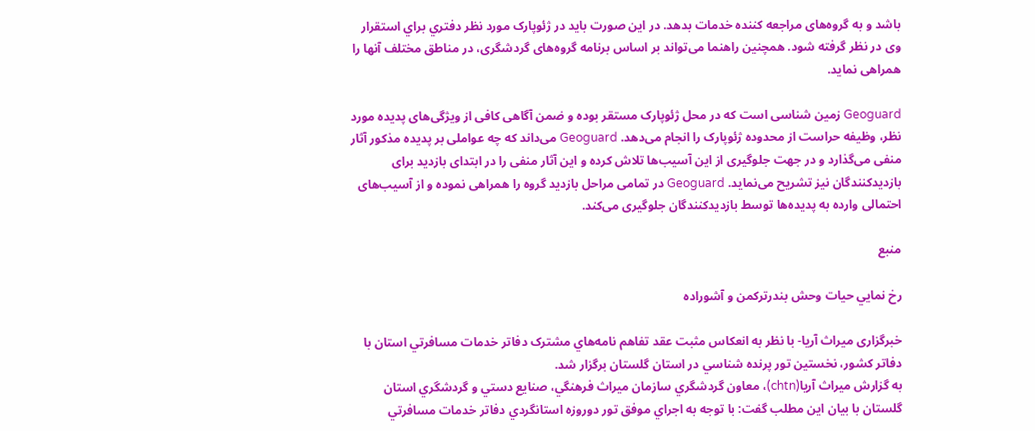باشد و به گروه‌هاى مراجعه کننده خدمات بدهد. در اين صورت بايد در ژئوپارک مورد نظر دفتري براي استقرار وى در نظر گرفته شود. همچنين راهنما مى‌تواند بر اساس برنامه گرو‌ه‌هاى گردشگرى، در مناطق مختلف آنها را همراهى نمايد.

Geoguard زمين شناسى است که در محل ژئوپارک مستقر بوده و ضمن آگاهى کافى از ويژگى‌هاى پديده مورد نظر، وظيفه حراست از محدوده ژئوپارک را انجام مى‌دهد. Geoguard مى‌داند که چه عواملى بر پديده مذکور آثار منفى مى‌گذارد و در جهت جلوگيرى از اين آسيب‌ها تلاش کرده و اين آثار منفى را در ابتداى بازديد براى بازديدکنندگان نيز تشريح مى‌نمايد. Geoguard در تمامى مراحل بازديد گروه را همراهى نموده و از آسيب‌هاى احتمالى وارده به پديده‌ها توسط بازديدکنندگان جلوگيرى مى‌کند.

منبع

رخ نمايي حيات وحش بندرترکمن و آشوراده

خبرگزاری میراث آریا- با نظر به انعکاس مثبت عقد تفاهم نامه‌هاي مشترک دفاتر خدمات مسافرتي استان با دفاتر کشور، نخستين تور پرنده شناسي در استان گلستان برگزار شد.
به گزارش ميراث آريا(chtn)، معاون گردشگري سازمان ميراث فرهنگي، صنايع دستي و گردشگري استان گلستان با بيان اين مطلب گفت: با توجه به اجراي موفق تور دوروزه استانگردي دفاتر خدمات مسافرتي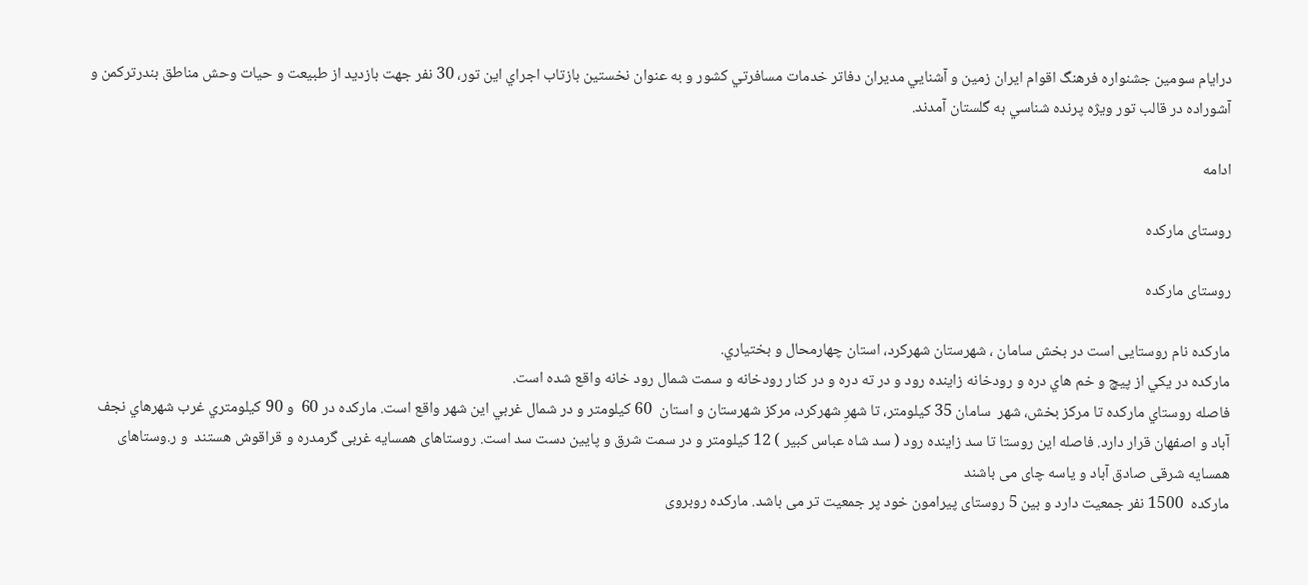درايام سومين جشنواره فرهنگ اقوام ايران زمين و آشنايي مديران دفاتر خدمات مسافرتي کشور و به عنوان نخستين بازتاب اجراي اين تور، 30 نفر جهت بازديد از طبيعت و حيات وحش مناطق بندرترکمن و آشوراده در قالب تور ويژه پرنده شناسي به گلستان آمدند.

ادامه

روستای مارکده

روستای مارکده

مارکده نام روستایی است در بخش سامان ، شهرستان شهرکرد، استان چهارمحال و بختياري.
مارکده در يکي از پيچ و خم هاي دره و رودخانه زاينده رود و در ته دره و در کنار رودخانه و سمت شمال رود خانه واقع شده است.
فاصله روستاي مارکده تا مرکز بخش، شهر  سامان 35 کیلومتر، تا شهرِ شهرکرد، مرکز شهرستان و استان  60 کيلومتر و در شمال غربي اين شهر واقع است. مارکده در 60  و 90 کيلومتري غرب شهرهاي نجف آباد و اصفهان قرار دارد. فاصله اين روستا تا سد زاينده رود ( سد شاه عباس کبير ) 12 کيلومتر و در سمت شرق و پايين دست سد است. روستاهای همسایه غربی گرمدره و قراقوش هستند  و ر.وستاهای همسایه شرقی صادق آباد و یاسه چای می باشند
مارکده  1500 نفر جمعيت دارد و بین 5 روستای پیرامون خود پر جمعیت تر می باشد. مارکده روبروی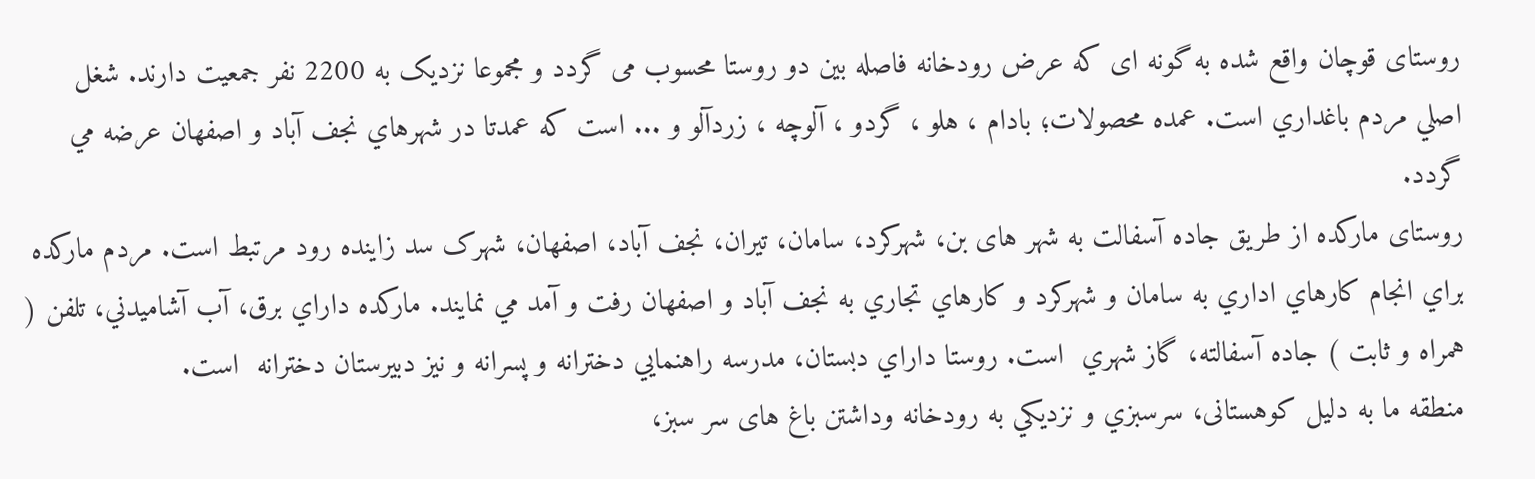روستای قوچان واقع شده به گونه ای که عرض رودخانه فاصله بین دو روستا محسوب می گردد و مجموعا نزدیک به 2200 نفر جمعیت دارند. شغل اصلي مردم باغداري است. عمده محصولات؛ بادام ، هلو ، گردو ، آلوچه ، زردآلو و ... است که عمدتا در شهرهاي نجف آباد و اصفهان عرضه مي گردد.
روستای مارکده از طریق جاده آسفالت به شهر های بن، شهرکرد، سامان، تیران، نجف آباد، اصفهان، شهرک سد زاینده رود مرتبط است. مردم مارکده براي انجام کارهاي اداري به سامان و شهرکرد و کارهاي تجاري به نجف آباد و اصفهان رفت و آمد مي نمايند. مارکده داراي برق، آب آشاميدني، تلفن ( همراه و ثابت ) جاده آسفالته، گاز شهري  است. روستا داراي دبستان، مدرسه راهنمايي دخترانه و پسرانه و نيز دبيرستان دخترانه  است.
منطقه ما به دليل کوهستانی، سرسبزي و نزديکي به رودخانه وداشتن باغ های سر سبز،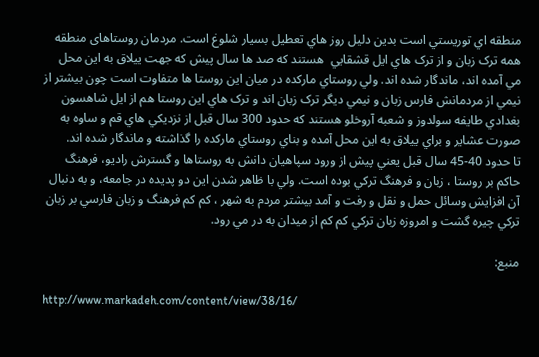منطقه اي توريستي است بدین دلیل روز هاي تعطيل بسيار شلوغ است. مردمان روستاهای منطقه همه ترک زبان و از ترک هاي ايل قشقايي  هستند که صد ها سال پيش که جهت ييلاق به اين محل مي آمده اند، ماندگار شده اند. ولي روستاي مارکده در ميان اين روستا ها متفاوت است چون بیشتر از نيمي از مردمانش فارس زبان و نيمي ديگر ترک زبان اند و ترک هاي اين روستا هم از ايل شاهسون بغدادي طايفه سولدوز و شعبه آروخلو هستند که حدود 300 سال قبل از نزديکي هاي قم و ساوه به صورت عشاير و براي ييلاق به اين محل آمده و بناي روستاي مارکده را گذاشته و ماندگار شده اند.
تا حدود 40-45 سال قبل يعني پيش از ورود سپاهيان دانش به روستاها و گسترش راديو، فرهنگ حاکم بر روستا ، زبان و فرهنگ ترکي بوده است. ولي با ظاهر شدن این دو پدیده در جامعه، و به دنبال آن افزايش وسائل حمل و نقل و رفت و آمد بيشتر مردم به شهر ، کم کم فرهنگ و زبان فارسي بر زبان ترکي چيره گشت و امروزه زبان ترکي کم کم از ميدان به در مي رود.

منبع:

http://www.markadeh.com/content/view/38/16/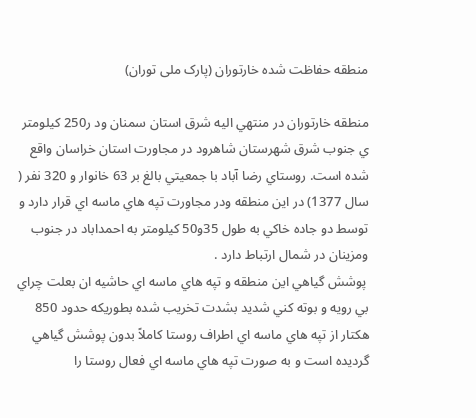منطقه حفاظت شده خارتوران (پارک ملی توران)

منطقه خارتوران در منتهي اليه شرق استان سمنان ود ر250 كيلومتر ي جنوب شرق شهرستان شاهرود در مجاورت استان خراسان واقع شده است. روستاي رضا آباد با جمعيتي بالغ بر 63 خانوار و 320 نفر ( سال 1377) در اين منطقه ودر مجاورت تپه هاي ماسه اي قرار دارد و توسط دو جاده خاكي به طول 35و50 كيلومتر به احمداباد در جنوب ومزينان در شمال ارتباط دارد .
 پوشش گياهي اين منطقه و تپه هاي ماسه اي حاشيه ان بعلت چراي بي رويه و بوته كني شديد بشدت تخريب شده بطوريكه حدود 850 هكتار از تپه هاي ماسه اي اطراف روستا كاملاً بدون پوشش گياهي گرديده است و به صورت تپه هاي ماسه اي فعال روستا را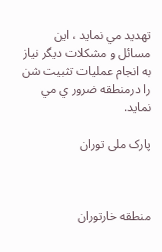تهديد مي نمايد ، اين مسائل و مشكلات ديگر نياز به انجام عمليات تثبيت شن را درمنطقه ضرور ي مي نمايد.

پارک ملی توران



منطقه خارتوران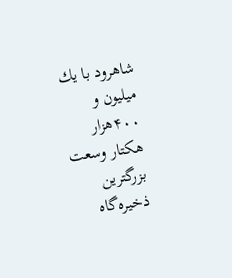شاهرود با يك ميليون و  ۴۰۰هزار هكتار وسعت بزرگترين ذخيره‌گاه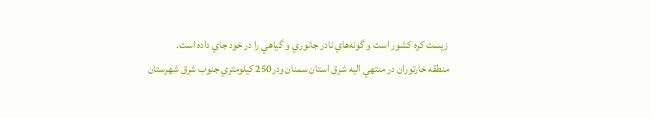زيست كره كشور است و گونه‌هاي نادر جانوري و گياهي را در خود جاي داده است.
منطقه خارتوران در منتهي اليه شرق استان سمنان ودر250 كيلومتري جنوب شرق شهرستان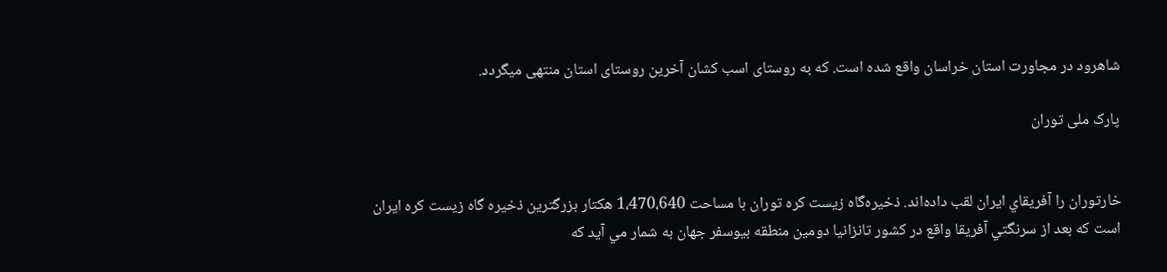شاهرود در مجاورت استان خراسان واقع شده است. که به روستای اسب کشان آخرین روستای استان منتهی میگردد.

پارک ملی توران


خارتوران را آفريقاي ايران لقب داده‌اند. ذخيره‌گاه زيست كره توران با مساحت 1،470،640 هكتار بزرگترين ذخيره گاه زيست كره ايران است كه بعد از سرنگتي آفريقا واقع در كشور تانزانيا دومين منطقه بيوسفر جهان به شمار مي آيد كه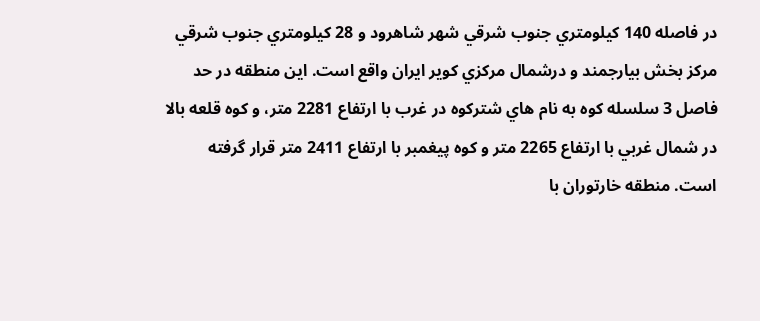در فاصله 140 كيلومتري جنوب شرقي شهر شاهرود و 28 كيلومتري جنوب شرقي مركز بخش بيارجمند و درشمال مركزي كوير ايران واقع است. اين منطقه در حد فاصل 3 سلسله كوه به نام هاي شتركوه در غرب با ارتفاع 2281 متر، و كوه قلعه بالا در شمال غربي با ارتفاع 2265 متر و كوه پيغمبر با ارتفاع 2411 متر قرار گرفته است. منطقه خارتوران با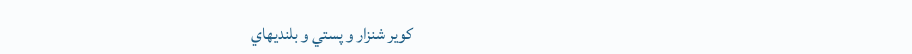كوير شنزار و پستي و بلنديهاي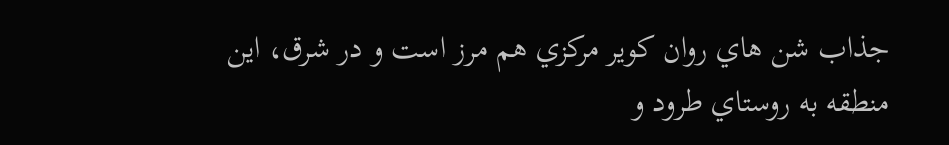جذاب شن هاي روان كوير مركزي هم مرز است و در شرق، اين منطقه به روستاي طرود و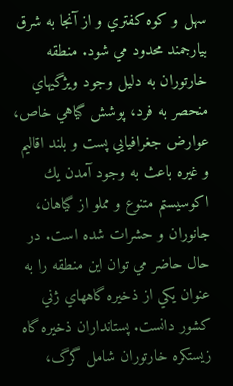سهل و كوه كفتري و از آنجا به شرق بيارجمند محدود مي شود. منطقه خارتوران به دليل وجود ويژگيهاي منحصر به فرد، پوشش گياهي خاص، عوارض جغرافيايي پست و بلند اقاليم و غيره باعث به وجود آمدن يك اكوسيستم متنوع و مملو از گياهان، جانوران و حشرات شده است. در حال حاضر مي توان اين منطقه را به عنوان يكي از ذخيره گاههاي ژني كشور دانست. پستانداران ذخيره گاه زيستكره خارتوران شامل گرگ،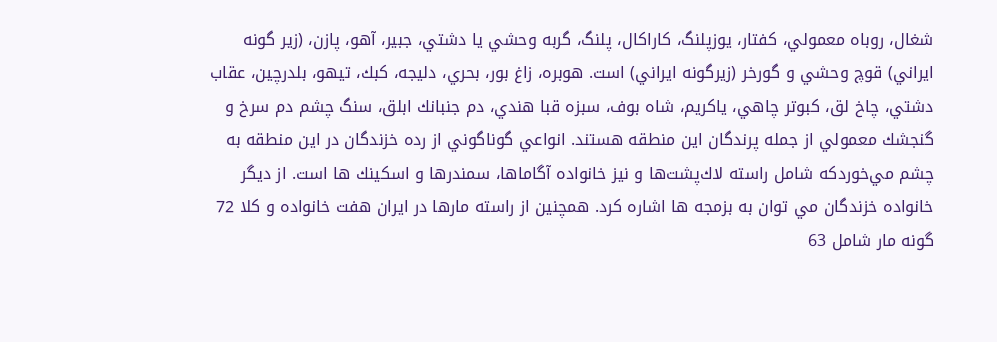شغال، روباه معمولي، كفتار، يوزپلنگ، كاراكال، پلنگ، گربه وحشي يا دشتي، جبير، آهو، پازن، (زير گونه ايراني) قوچ وحشي و گورخر (زيرگونه ايراني) است. هوبره، زاغ بور، بحري، دليجه، كبك، تيهو، بلدرچين، عقاب دشتي، چاخ لق، كبوتر چاهي، ياكريم، شاه بوف، سبزه قبا هندي، دم جنبانك ابلق، سنگ چشم دم سرخ و گنجشك معمولي از جمله پرندگان اين منطقه هستند. انواعي گوناگوني از رده خزندگان در اين منطقه به چشم مي‌خوردكه شامل راسته لاك‌پشت‌ها و نيز خانواده آگاماها، سمندرها و اسكينك ها است. از ديگر خانواده خزندگان مي توان به بزمجه ها اشاره كرد. همچنين از راسته مارها در ايران هفت خانواده و كلا 72 گونه مار شامل 63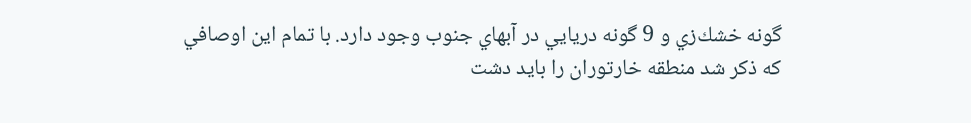گونه خشك‌زي و 9 گونه دريايي در آبهاي جنوب وجود دارد. با تمام اين اوصافي كه ذكر شد منطقه خارتوران را بايد دشت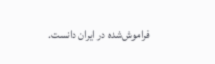فراموش‌شده در ايران دانست.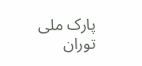پارک ملی توران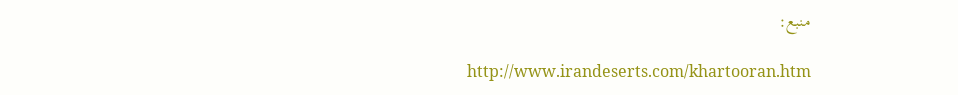منبع:

http://www.irandeserts.com/khartooran.htm